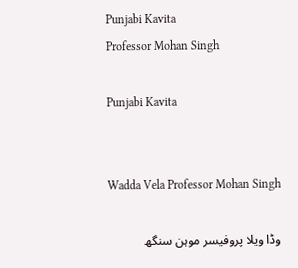Punjabi Kavita
Professor Mohan Singh

Punjabi Kavita


Wadda Vela Professor Mohan Singh

وڈا ویلا پروفیسر موہن سنگھ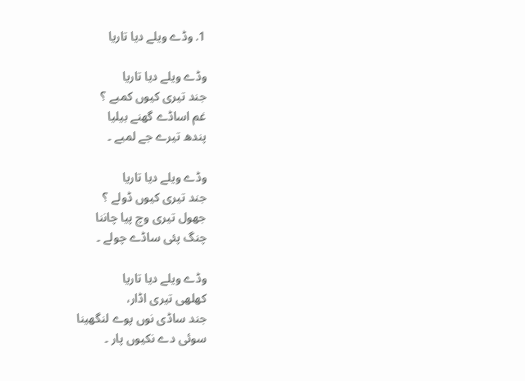1. وڈے ویلے دیا تاریا

وڈے ویلے دیا تاریا
جند تیری کیوں کمبے ؟
غم اساڈے گھنے بیلیا
پندھ تیرے جے لمبے ۔

وڈے ویلے دیا تاریا
جند تیری کیوں ڈولے ؟
جھول تیری وچ پیا چاننا
چنگ پئی ساڈے چولے ۔

وڈے ویلے دیا تاریا
کھلھی تیری اڈار،
جند ساڈی نوں پوے لنگھینا
سوئی دے نکیوں پار ۔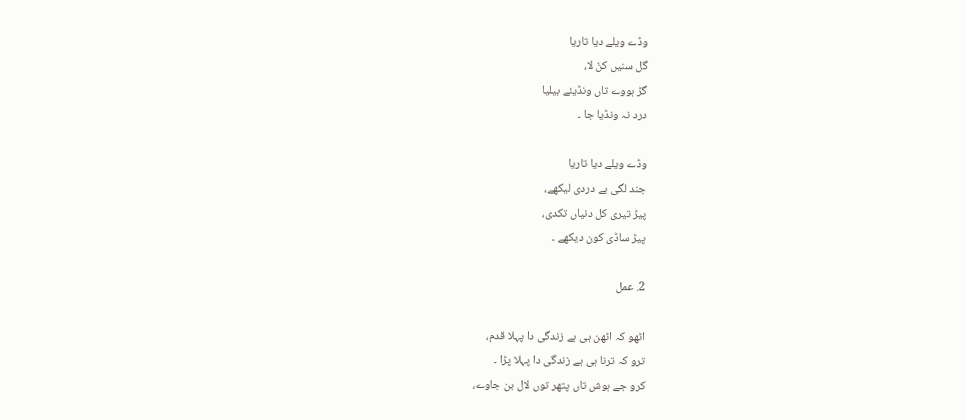وڈے ویلے دیا تاریا
گل سنیں کنّ لا،
گڑ ہووے تاں ونڈیئے بیلیا
درد نہ ونڈیا جا ۔

وڈے ویلے دیا تاریا
جند لگی بے دردی لیکھے،
پیڑ تیری کل دنیاں تکدی،
پیڑ ساڈی کون دیکھے ۔

2. عمل

اٹھو کہ اٹھن ہی ہے زندگی دا پہلا قدم،
ترو کہ ترنا ہی ہے زندگی دا پہلا پڑا ۔
کرو جے ہوش تاں پتھر توں لال بن جاوے،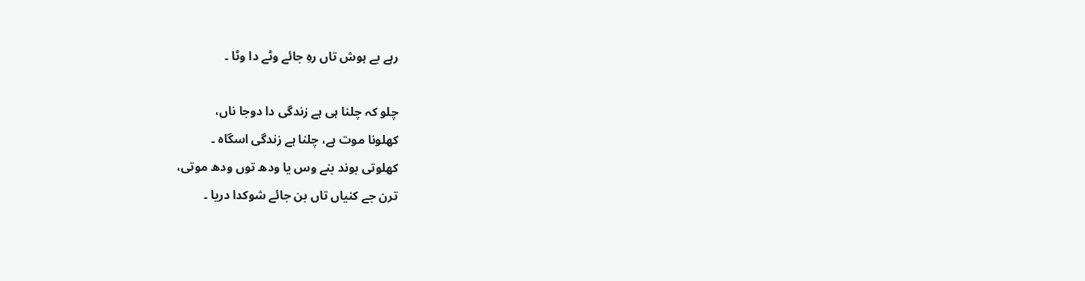رہے بے ہوش تاں رہِ جائے وٹے دا وٹا ۔

چلو کہ چلنا ہی ہے زندگی دا دوجا ناں،
کھلونا موت ہے، چلنا ہے زندگی اسگاہ ۔
کھلوتی بوند بنے وس یا ودھ توں ودھ موتی،
ترن جے کنیاں تاں بن جائے شوکدا دریا ۔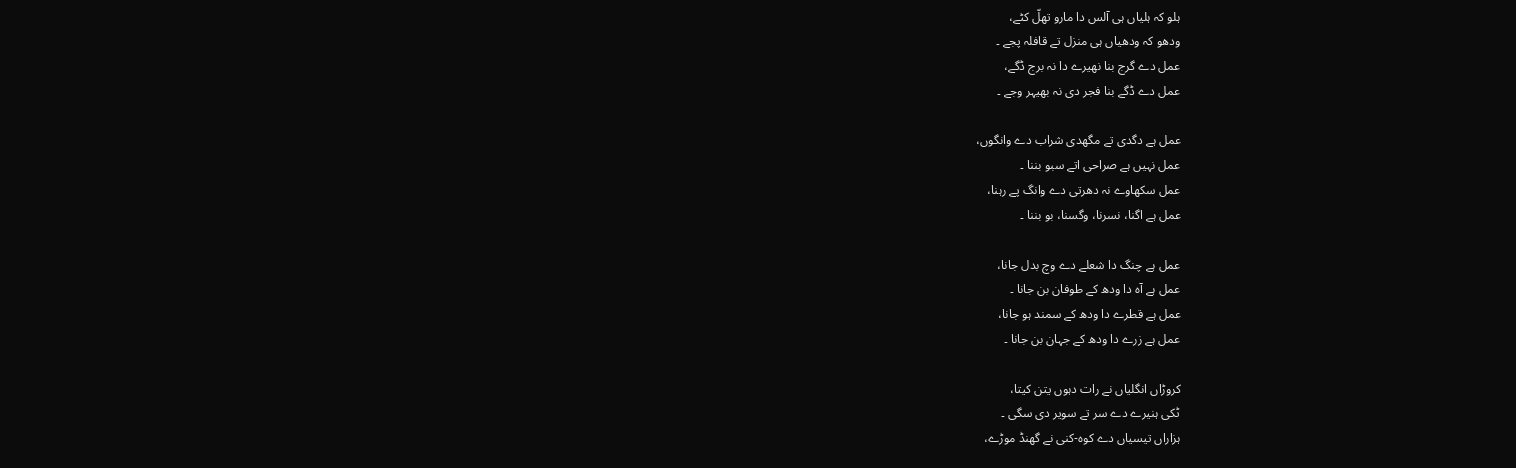ہلو کہ ہلیاں ہی آلس دا مارو تھلّ کٹے،
ودھو کہ ودھیاں ہی منزل تے قافلہ پجے ۔
عمل دے گرج بنا نھیرے دا نہ برج ڈگے،
عمل دے ڈگے بنا فجر دی نہ بھیہر وجے ۔

عمل ہے دگدی تے مگھدی شراب دے وانگوں،
عمل نہیں ہے صراحی اتے سبو بننا ۔
عمل سکھاوے نہ دھرتی دے وانگ پے رہنا،
عمل ہے اگنا، نسرنا، وگسنا، بو بننا ۔

عمل ہے چنگ دا شعلے دے وچ بدل جانا،
عمل ہے آہ دا ودھ کے طوفان بن جانا ۔
عمل ہے قطرے دا ودھ کے سمند ہو جانا،
عمل ہے زرے دا ودھ کے جہان بن جانا ۔

کروڑاں انگلیاں نے رات دہوں یتن کیتا،
ٹکی ہنیرے دے سر تے سویر دی سگی ۔
ہزاراں تیسیاں دے کوہ-کنی نے گھنڈ موڑے،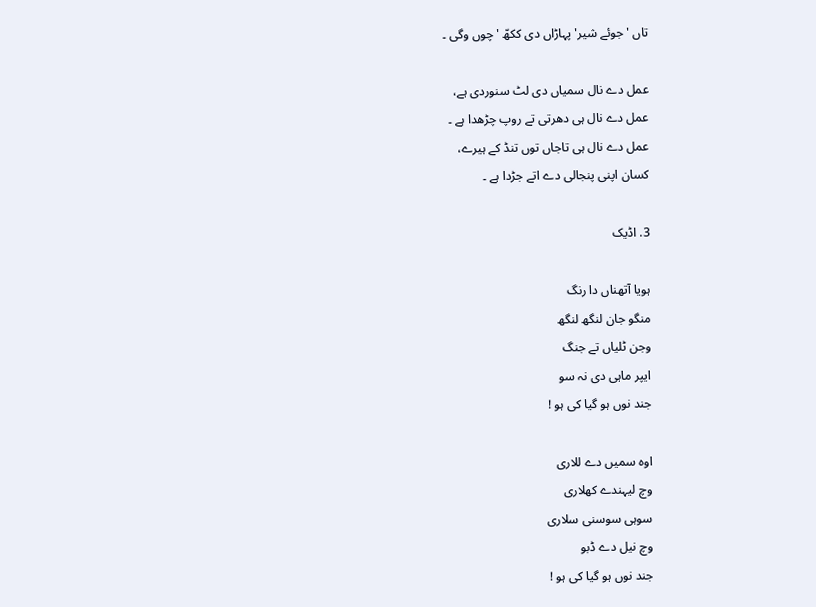تاں 'جوئے شیر' پہاڑاں دی ککھّ 'چوں وگی ۔

عمل دے نال سمیاں دی لٹ سنوردی ہے،
عمل دے نال ہی دھرتی تے روپ چڑھدا ہے ۔
عمل دے نال ہی تاجاں توں تنڈ کے ہیرے،
کسان اپنی پنجالی دے اتے جڑدا ہے ۔

3. اڈیک

ہویا آتھناں دا رنگ
منگو جان لنگھ لنگھ
وجن ٹلیاں تے جنگ
ایپر ماہی دی نہ سو
جند نوں ہو گیا کی ہو !

اوہ سمیں دے للاری
وچ لیہندے کھلاری
سوہی سوسنی سلاری
وچ نیل دے ڈبو
جند نوں ہو گیا کی ہو !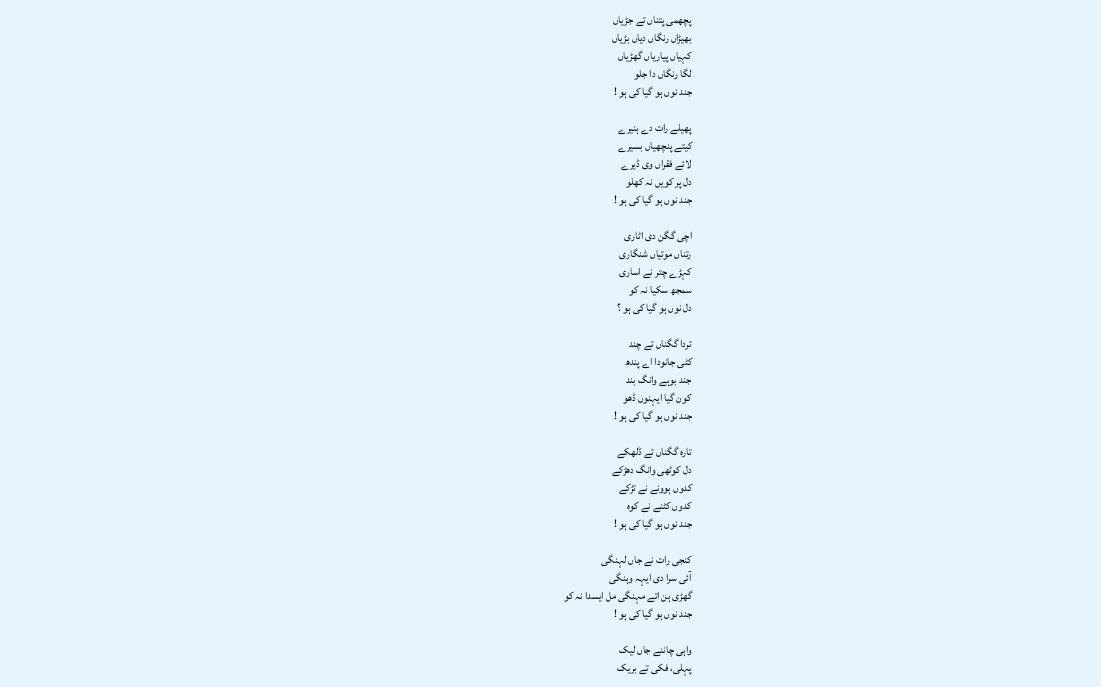پچھمی پتناں تے جڑیاں
بھیڑاں رنگاں دیاں بڑیاں
کہیاں پیاریاں گھڑیاں
لگا رنگاں دا جلو
جند نوں ہو گیا کی ہو !

پھیلے رات دے ہنیرے
کیتے پنچھیاں بسیرے
لائے فقراں وی ڈیرے
دل پر کویں نہ کھلو
جند نوں ہو گیا کی ہو !

اچی گگن دی اٹاری
رتناں موتیاں شنگاری
کہڑے چتر نے اساری
سمجھ سکیا نہ کو
دل نوں ہو گیا کی ہو ؟

تردا گگناں تے چند
کٹی جانودا اے پندھ
جند بوہے وانگ بند
کون گیا ایہنوں ڈھو
جند نوں ہو گیا کی ہو !

تارہ گگناں تے ڈلھکے
دل کوٹھی وانگ دھڑکے
کدوں ہوونے نے تڑکے
کدوں کٹنے نے کوہ
جند نوں ہو گیا کی ہو !

کنجی رات نے جاں لہنگی
آئی سرا دی ایہہ وہنگی
گھڑی ہن اتے مہنگی مل ایسدا نہ کو
جند نوں ہو گیا کی ہو !

واہی چاننے جاں لیک
پہلی، فکی تے بریک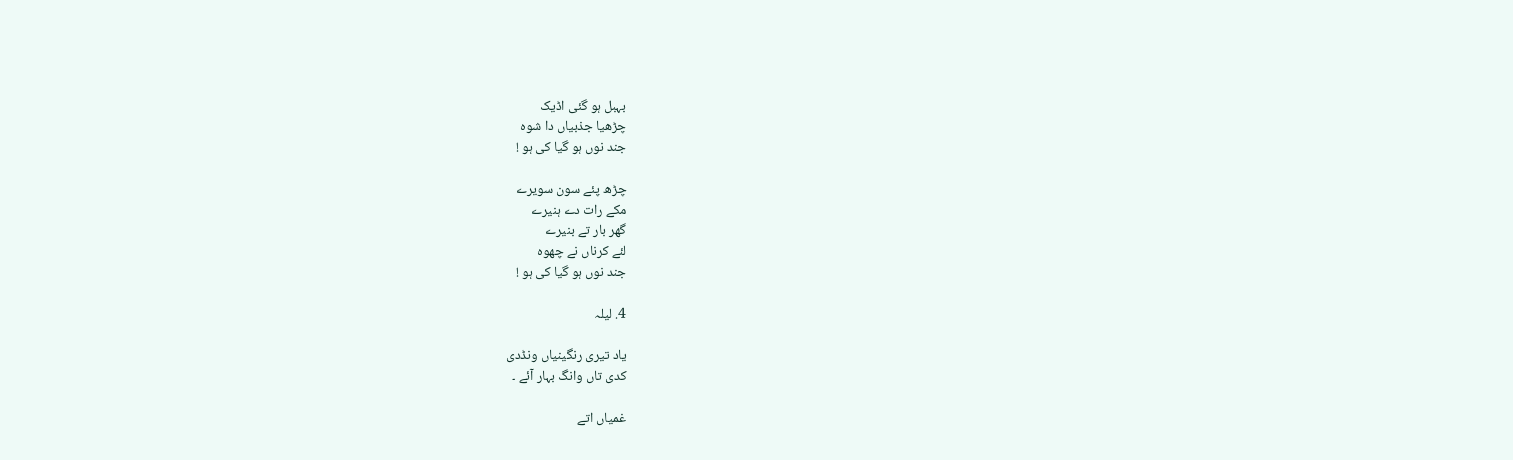بہبل ہو گئی اڈیک
چڑھیا جذبیاں دا شوہ
جند نوں ہو گیا کی ہو !

چڑھ پئے سون سویرے
مکے رات دے ہنیرے
گھر بار تے بنیرے
لئے کرناں نے چھوہ
جند نوں ہو گیا کی ہو !

4. لیلہ

یاد تیری رنگینیاں ونڈدی
کدی تاں وانگ بہار آئے ۔

غمیاں اتے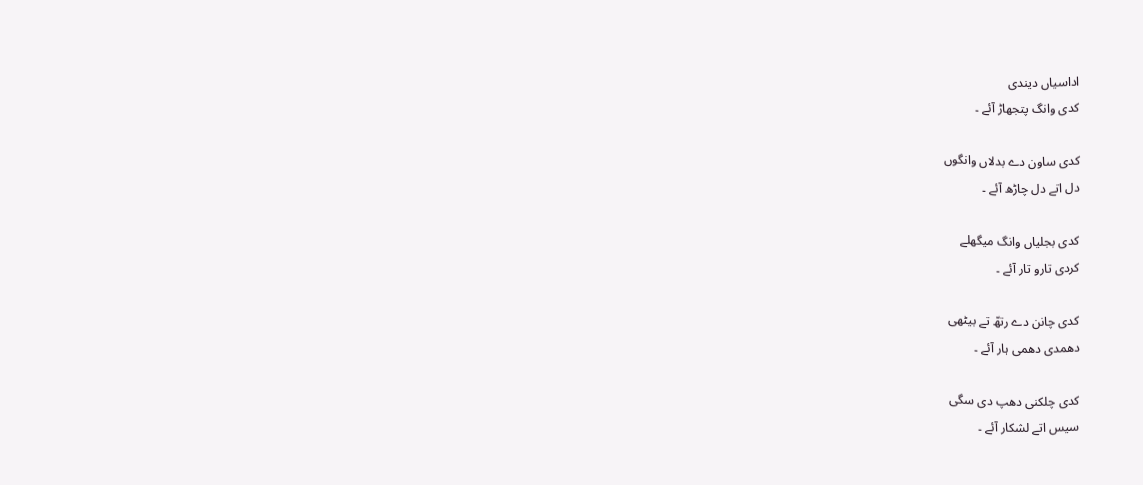اداسیاں دیندی
کدی وانگ پتجھاڑ آئے ۔

کدی ساون دے بدلاں وانگوں
دل اتے دل چاڑھ آئے ۔

کدی بجلیاں وانگ میگھلے
کردی تارو تار آئے ۔

کدی چانن دے رتھّ تے بیٹھی
دھمدی دھمی ہار آئے ۔

کدی چلکنی دھپ دی سگی
سیس اتے لشکار آئے ۔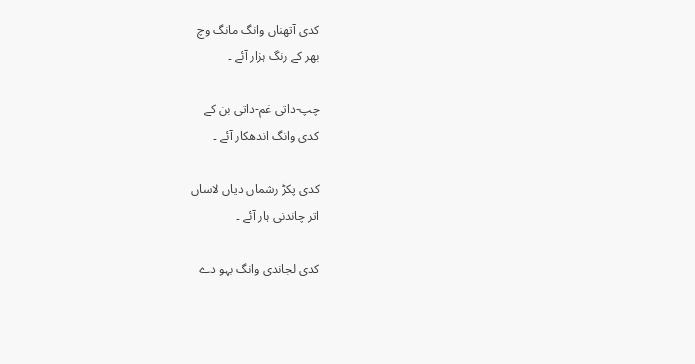کدی آتھناں وانگ مانگ وچ
بھر کے رنگ ہزار آئے ۔

چپ-داتی غم-داتی بن کے
کدی وانگ اندھکار آئے ۔

کدی پکڑ رشماں دیاں لاساں
اتر چاندنی ہار آئے ۔

کدی لجاندی وانگ بہو دے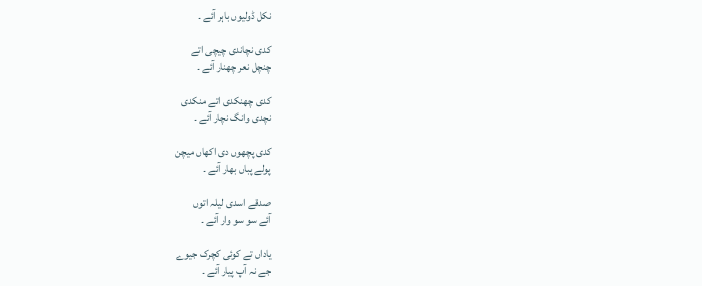نکل ڈولیوں باہر آئے ۔

کدی نچاندی چیچی اتے
چنچل نعر چھنار آئے ۔

کدی چھنکدی اتے منکدی
نچدی وانگ نچار آئے ۔

کدی پچھوں دی اکھاں میچن
پولے پباں بھار آئے ۔

صدقے اسدی لیلہ اتوں
آئے سو سو وار آئے ۔

یاداں تے کوئی کچرک جیوے
جے نہ آپ پیار آئے ۔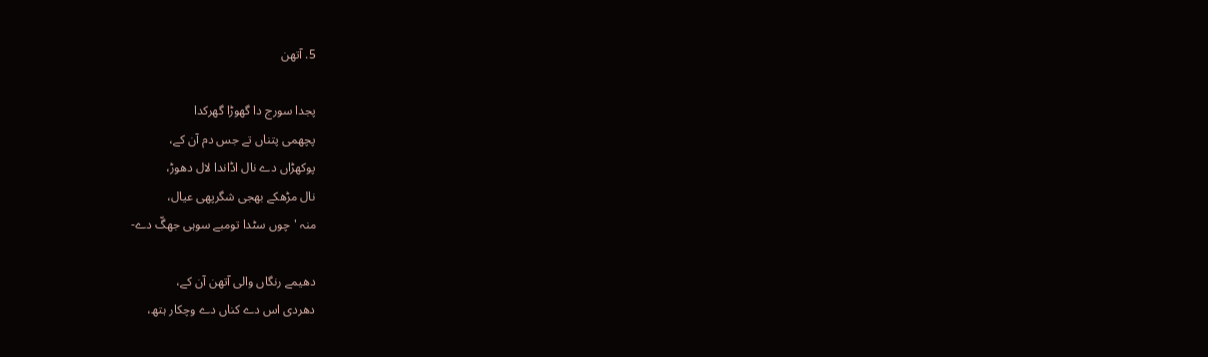5. آتھن

پجدا سورج دا گھوڑا گھرکدا
پچھمی پتناں تے جس دم آن کے،
پوکھڑاں دے نال اڈاندا لال دھوڑ،
نال مڑھکے بھجی شگرپھی عیال،
منہ 'چوں سٹدا تومبے سوہی جھگّ دے-

دھیمے رنگاں والی آتھن آن کے،
دھردی اس دے کناں دے وچکار ہتھ،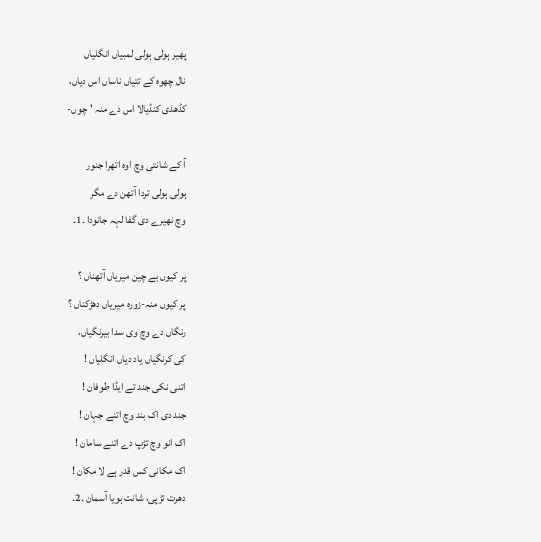پھیر ہولی ہولی لمبیاں انگلیاں
نال چھوہ کے تتیاں ناساں اس دیاں،
کڈھدی کنڈیالا اس دے منہ 'چوں-

آ کے شانتی وچ اوہ اتھرا جنور
ہولی ہولی تردا آتھن دے مگر
وچ نھیرے دی گفا لہہ جانودا ۔1۔

پر کیوں بے چین میریاں آتھناں ؟
پر کیوں منہ-زورہ میریاں دھڑکناں ؟
رنگاں دے وچ وی سدا بیرنگیاں،
کی کرنگیاں یاد دیاں انگلیاں !
اتنی نکی جند تے ایڈا طوفان !
جند دی اک بند وچ اتنے جہان !
اک انو وچ تڑپ دے اتنے سامان !
اک مکانی کس قدر ہے لا مکان !
دھرت تڑپی، شانت ہویا آسمان ۔2۔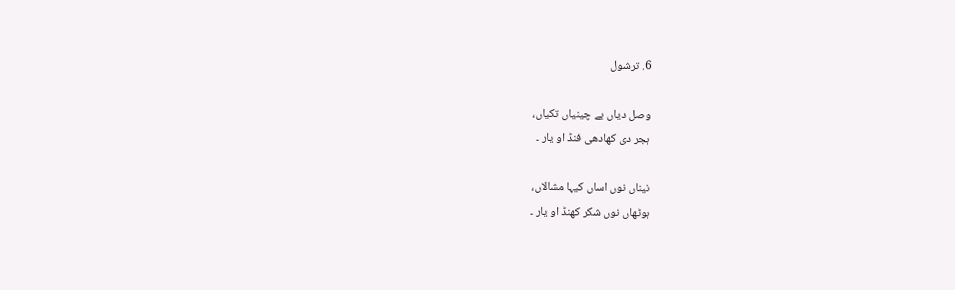6. ترشول

وصل دیاں بے چینیاں تکیاں،
ہجر دی کھادھی فنڈ او یار ۔

نیناں نوں اساں کیہا مشالاں،
ہوٹھاں نوں شکر کھنڈ او یار ۔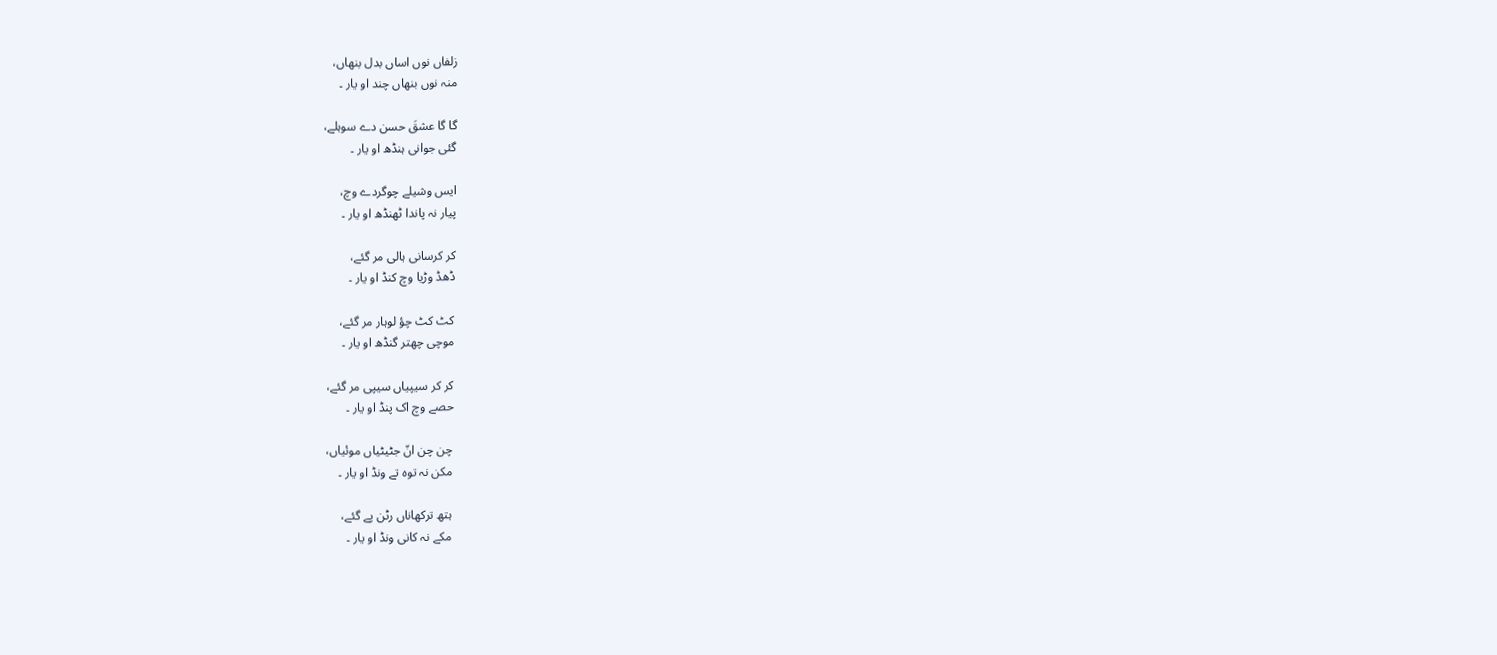زلفاں نوں اساں بدل بنھاں،
منہ نوں بنھاں چند او یار ۔

گا گا عشقَ حسن دے سوہلے،
گئی جوانی ہنڈھ او یار ۔

ایس وشیلے چوگردے وچ،
پیار نہ پاندا ٹھنڈھ او یار ۔

کر کرسانی ہالی مر گئے،
ڈھڈ وڑیا وچ کنڈ او یار ۔

کٹ کٹ چؤ لوہار مر گئے،
موچی چھتر گنڈھ او یار ۔

کر کر سیپیاں سیپی مر گئے،
حصے وچ اک پنڈ او یار ۔

چن چن انّ جٹیٹیاں موئیاں،
مکن نہ توہ تے ونڈ او یار ۔

ہتھ ترکھاناں رٹن پے گئے،
مکے نہ کانی ونڈ او یار ۔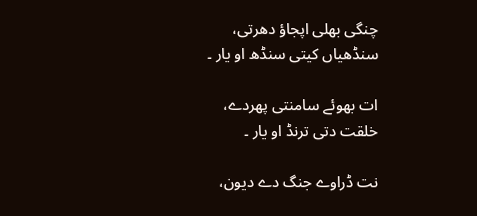چنگی بھلی اپجاؤ دھرتی،
سنڈھیاں کیتی سنڈھ او یار ۔

ات بھوئے سامنتی پھردے،
خلقت دتی ترنڈ او یار ۔

نت ڈراوے جنگ دے دیون،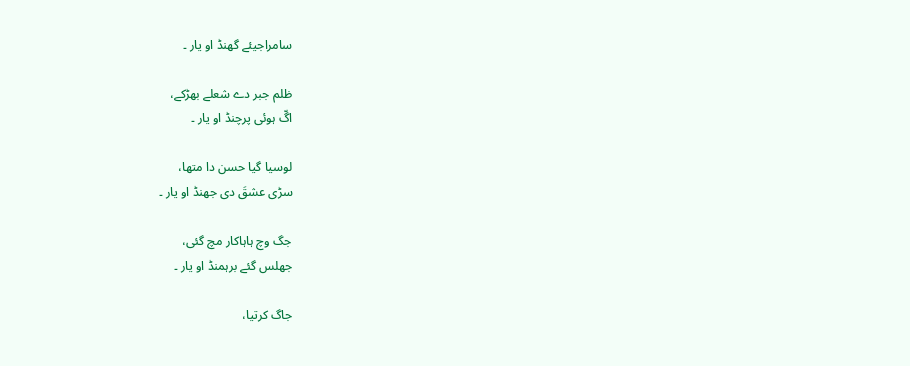سامراجیئے گھنڈ او یار ۔

ظلم جبر دے شعلے بھڑکے،
اگّ ہوئی پرچنڈ او یار ۔

لوسیا گیا حسن دا متھا،
سڑی عشقَ دی جھنڈ او یار ۔

جگ وچ ہاہاکار مچ گئی،
جھلس گئے برہمنڈ او یار ۔

جاگ کرتیا،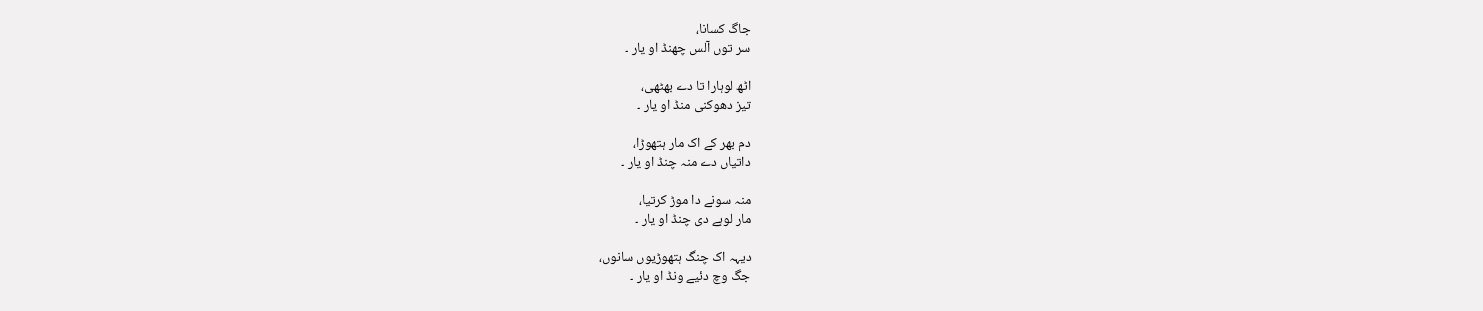جاگ کسانا،
سر توں آلس چھنڈ او یار ۔

اٹھ لوہارا تا دے بھٹھی،
تیز دھوکنی منڈ او یار ۔

دم بھر کے اک مار ہتھوڑا،
داتیاں دے منہ چنڈ او یار ۔

منہ سونے دا موڑ کرتیا،
مار لوہے دی چنڈ او یار ۔

دیہہ اک چنگ ہتھوڑیوں سانوں،
جگ وچ دئیے ونڈ او یار ۔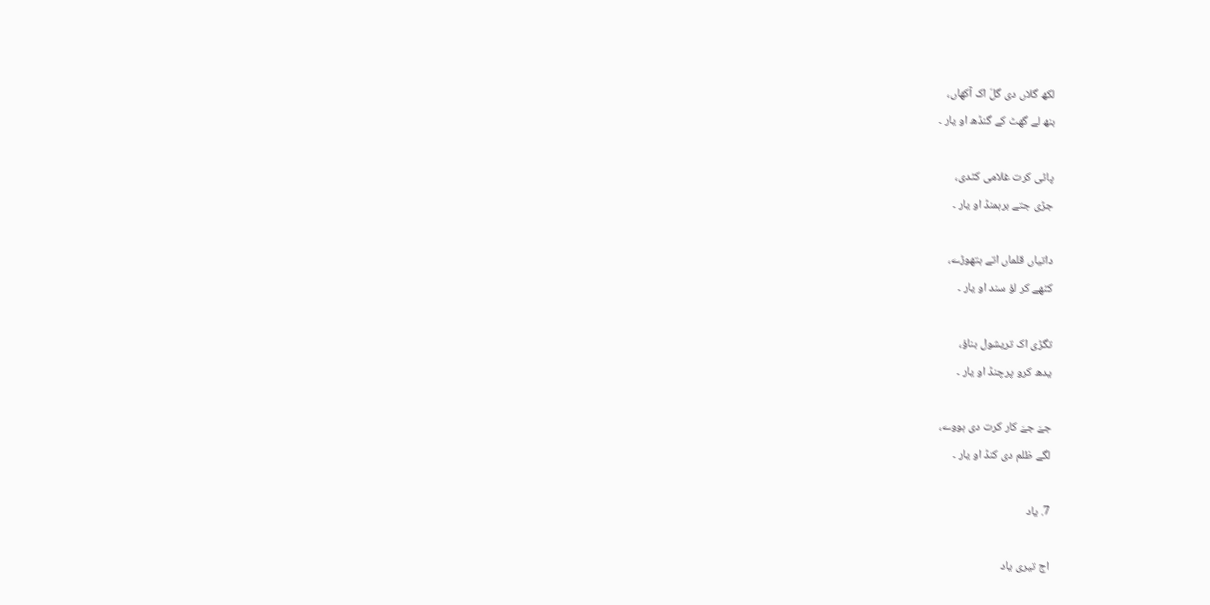لکھ گلاں دی گلّ اک آکھاں،
بنھ لے گھٹ کے گنڈھ او یار ۔

پاٹی کرت غلامی کٹدی،
جڑی جتے برہمنڈ او یار ۔

داتیاں قلماں اتے ہتھوڑے،
کٹھے کر لؤ سند او یار ۔

تگڑی اک تریشول بناؤ،
یدھ کرو پرچنڈ او یار ۔

جےَ جےَ کار کرت دی ہووے،
لگے ظلم دی کنڈ او یار ۔

7. یاد

اج تیری یاد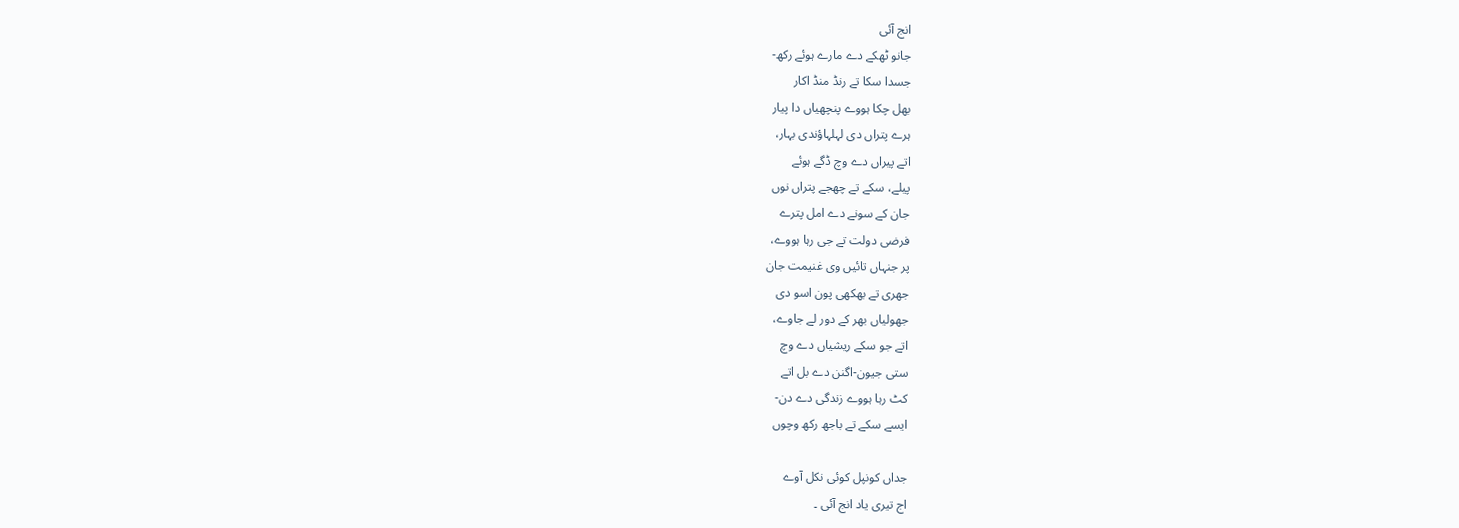انج آئی
جانو ٹھکے دے مارے ہوئے رکھ-
جسدا سکا تے رنڈ منڈ اکار
بھل چکا ہووے پنچھیاں دا پیار
ہرے پتراں دی لہلہاؤندی بہار،
اتے پیراں دے وچ ڈگے ہوئے
پیلے، سکے تے چھجے پتراں نوں
جان کے سونے دے امل پترے
فرضی دولت تے جی رہا ہووے،
پر جنہاں تائیں وی غنیمت جان
جھری تے بھکھی پون اسو دی
جھولیاں بھر کے دور لے جاوے،
اتے جو سکے ریشیاں دے وچ
ستی جیون-اگنن دے بل اتے
کٹ رہا ہووے زندگی دے دن-
ایسے سکے تے باجھ رکھ وچوں

جداں کونپل کوئی نکل آوے
اج تیری یاد انج آئی ۔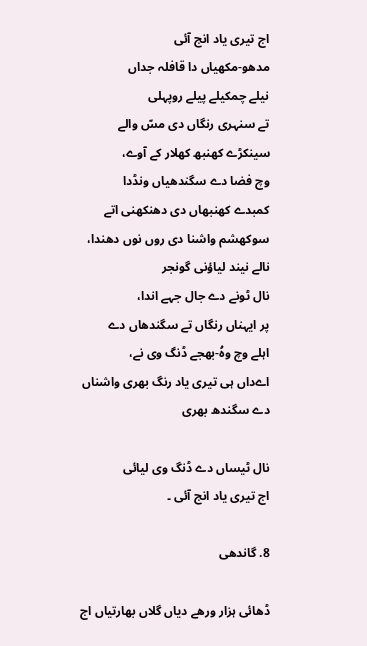اج تیری یاد انج آئی
مدھو-مکھیاں دا قافلہ جداں
نیلے چمکیلے پیلے روپہلی
تے سنہری رنگاں دی مسّ والے
سینکڑے کھنبھ کھلار کے آوے،
وچ فضا دے سگندھیاں ونڈدا
کمبدے کھنبھاں دی دھنکھنی اتے
سوکھشم واشنا دی روں نوں دھندا،
نالے نیند لیاؤنی گونجر
نال ٹونے دے جال جہے اندا،
پر ایہناں رنگاں تے سگندھاں دے
اہلے وچ وہُ-بھجے ڈنگ وی نے،
اےداں ہی تیری یاد رنگ بھری واشناں دے سگندھ بھری

نال ٹیساں دے ڈنگ وی لیائی
اج تیری یاد انج آئی ۔

8. گاندھی

ڈھائی ہزار ورھے دیاں گلاں بھارتیاں اج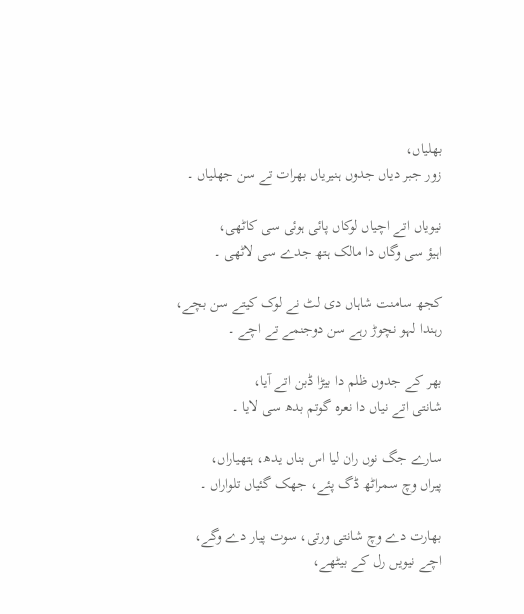بھلیاں،
زور جبر دیاں جدوں ہنیریاں بھرات تے سن جھلیاں ۔

نیویاں اتے اچیاں لوکاں پائی ہوئی سی کاٹھی،
اہیؤ سی وگاں دا مالک ہتھ جدے سی لاٹھی ۔

کجھ سامنت شاہاں دی لٹ نے لوک کیتے سن بچے،
رہندا لہو نچوڑ رہے سن دوجنمے تے اچے ۔

بھر کے جدوں ظلم دا بیڑا ڈبن اتے آیا،
شانتی اتے نیاں دا نعرہ گوتم بدھ سی لایا ۔

سارے جگ نوں ران لیا اس بناں یدھ، ہتھیاراں،
پیراں وچ سمراٹھ ڈگ پئے، جھک گئیاں تلواراں ۔

بھارت دے وچ شانتی ورتی، سوت پیار دے وگے،
اچے نیویں رل کے بیٹھے،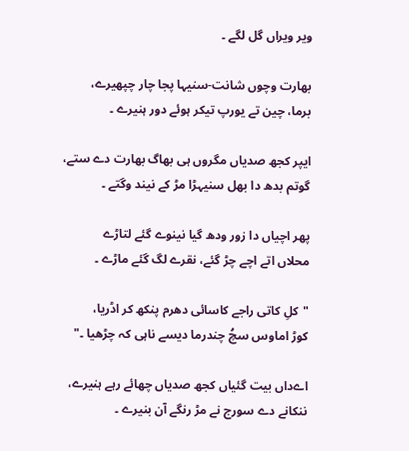ویر ویراں گل لگے ۔

بھارت وچوں شانت-سنیہا پجا چار چپھیرے،
برما، چین تے یورپ تیکر ہوئے دور ہنیرے ۔

ایپر کجھ صدیاں مگروں ہی بھاگ بھارت دے ستے،
گوتم بدھ دا بھل سنیہڑا مڑ کے نیند وگتے ۔

پھر اچیاں دا زور ودھ گیا نینوے گئے لتاڑے
محلاں اتے اچے چڑ گئے، نقرے لگ گئے ماڑے ۔

"کلِ کاتی راجے کاسائی دھرم پنکھ کر اڈریا،
کوڑ اماوس سچُ چندرما دیسے ناہی کہ چڑھیا ۔"

اےداں بیت گئیاں کجھ صدیاں چھائے رہے ہنیرے،
ننکانے دے سورج نے مڑ رنگے آن بنیرے ۔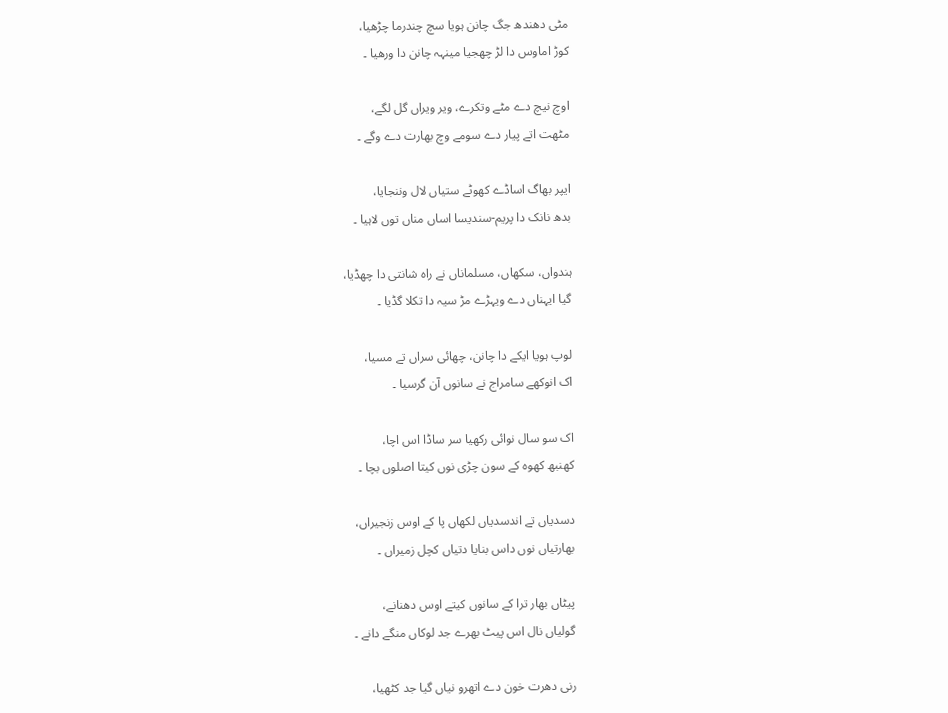مٹی دھندھ جگ چانن ہویا سچ چندرما چڑھیا،
کوڑ اماوس دا لڑ چھجیا مینہہ چانن دا ورھیا ۔

اوچ نیچ دے مٹے وتکرے، ویر ویراں گل لگے،
مٹھت اتے پیار دے سومے وچ بھارت دے وگے ۔

ایپر بھاگ اساڈے کھوٹے ستیاں لال وننجایا،
بدھ نانک دا پریم-سندیسا اساں مناں توں لاہیا ۔

ہندواں، سکھاں، مسلماناں نے راہ شانتی دا چھڈیا،
گیا ایہناں دے ویہڑے مڑ سیہ دا تکلا گڈیا ۔

لوپ ہویا ایکے دا چانن، چھائی سراں تے مسیا،
اک انوکھے سامراج نے سانوں آن گرسیا ۔

اک سو سال نوائی رکھیا سر ساڈا اس اچا،
کھنبھ کھوہ کے سون چڑی نوں کیتا اصلوں بچا ۔

دسدیاں تے اندسدیاں لکھاں پا کے اوس زنجیراں،
بھارتیاں نوں داس بنایا دتیاں کچل زمیراں ۔

پیٹاں بھار ترا کے سانوں کیتے اوس دھنانے،
گولیاں نال اس پیٹ بھرے جد لوکاں منگے دانے ۔

رنی دھرت خون دے اتھرو نیاں گیا جد کٹھیا،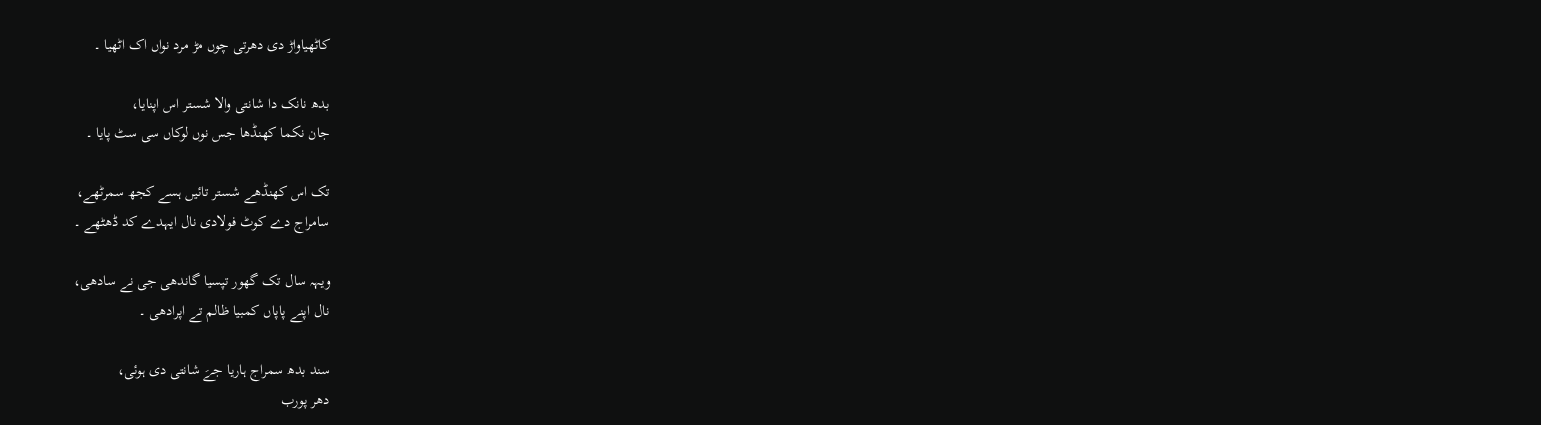کاٹھیاواڑ دی دھرتی چوں مڑ مرد نواں اک اٹھیا ۔

بدھ نانک دا شانتی والا شستر اس اپنایا،
جان نکما کھنڈھا جس نوں لوکاں سی سٹ پایا ۔

تک اس کھنڈھے شستر تائیں ہسے کجھ سمرٹھے،
سامراج دے کوٹ فولادی نال ایہدے کد ڈھٹھے ۔

ویہہ سال تک گھور تپسیا گاندھی جی نے سادھی،
نال اپنے پاپاں کمبیا ظالم تے اپرادھی ۔

سند بدھ سمراج ہاریا جےَ شانتی دی ہوئی،
دھر پورب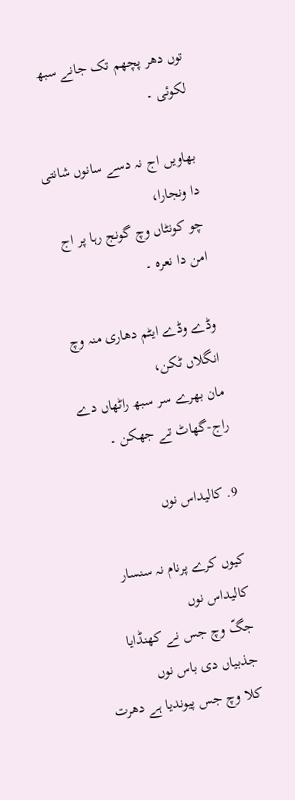توں دھر پچھم تک جانے سبھ لکوئی ۔

بھاویں اج نہ دسے سانوں شانتی دا ونجارا،
چو کونٹاں وچ گونج رہا پر اج امن دا نعرہ ۔

وڈے وڈے ایٹم دھاری منہ وچ انگلاں ٹکن،
مان بھرے سر سبھ راٹھاں دے راج-گھاٹ تے جھکن ۔

9. کالیداس نوں

کیوں کرے پرنام نہ سنسار کالیداس نوں
جگّ وچ جس نے کھنڈایا جذبیاں دی باس نوں
کلا وچ جس پیوندیا ہے دھرت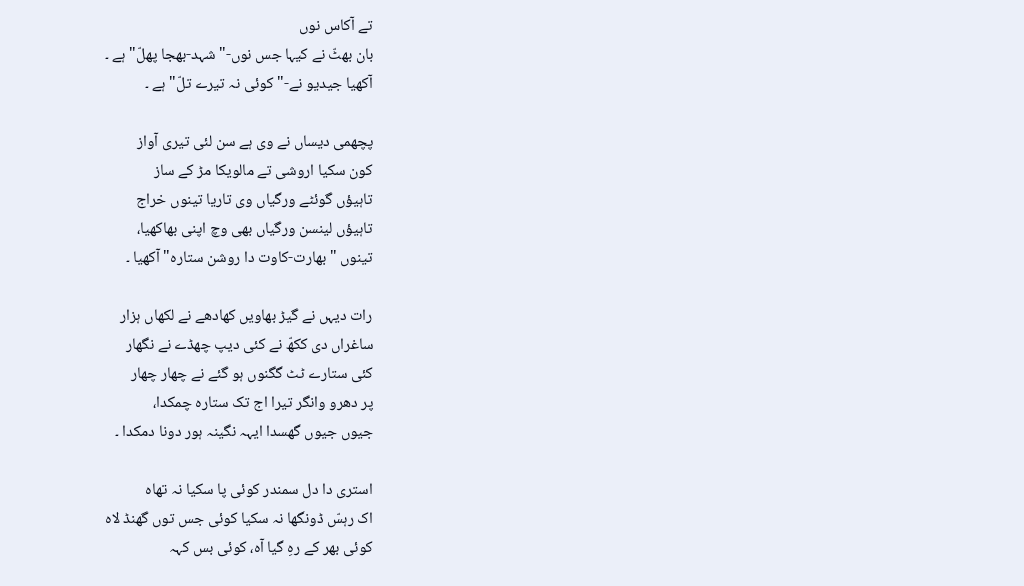تے آکاس نوں
بان بھٹّ نے کیہا جس نوں-"شہد-بھجا پھلّ" ہے ۔
آکھیا جیدیو نے-"کوئی نہ تیرے تلّ" ہے ۔

پچھمی دیساں نے وی ہے سن لئی تیری آواز
کون سکیا اروشی تے مالویکا مڑ کے ساز
تاہیؤں گوئٹے ورگیاں وی تاریا تینوں خراج
تاہیؤں لینسن ورگیاں بھی وچ اپنی بھاکھیا،
تینوں "بھارت-کاوت دا روشن ستارہ" آکھیا ۔

رات دیہں نے گیڑ بھاویں کھادھے نے لکھاں ہزار
ساغراں دی ککھّ نے کئی دیپ چھڈے نے نگھار
کئی ستارے ٹٹ گگنوں ہو گئے نے چھار چھار
پر دھرو وانگر تیرا اج تک ستارہ چمکدا،
جیوں جیوں گھسدا ایہہ نگینہ ہور دونا دمکدا ۔

استری دا دل سمندر کوئی پا سکیا نہ تھاہ
اک رہسّ ڈونگھا نہ سکیا کوئی جس توں گھنڈ لاہ
کوئی بھر کے رہِ گیا آہ، کوئی بس کہہ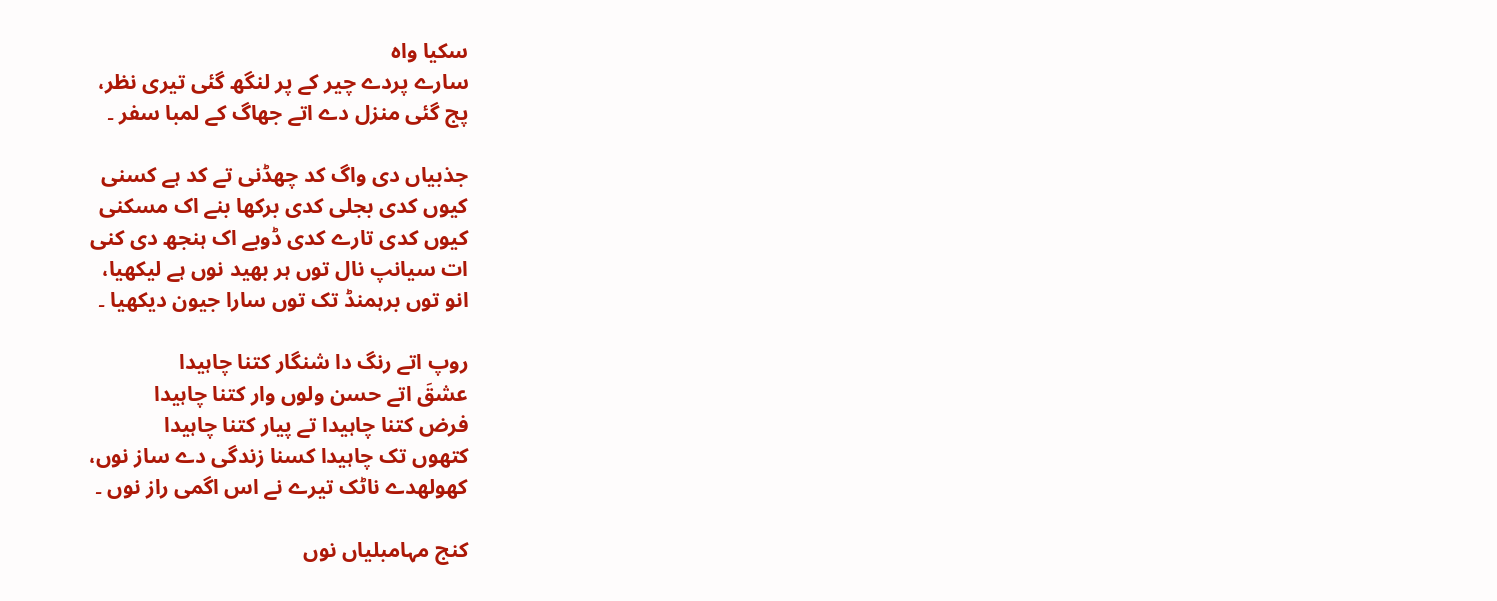سکیا واہ
سارے پردے چیر کے پر لنگھ گئی تیری نظر،
پج گئی منزل دے اتے جھاگ کے لمبا سفر ۔

جذبیاں دی واگ کد چھڈنی تے کد ہے کسنی
کیوں کدی بجلی کدی برکھا بنے اک مسکنی
کیوں کدی تارے کدی ڈوبے اک ہنجھ دی کنی
ات سیانپ نال توں ہر بھید نوں ہے لیکھیا،
انو توں برہمنڈ تک توں سارا جیون دیکھیا ۔

روپ اتے رنگ دا شنگار کتنا چاہیدا
عشقَ اتے حسن ولوں وار کتنا چاہیدا
فرض کتنا چاہیدا تے پیار کتنا چاہیدا
کتھوں تک چاہیدا کسنا زندگی دے ساز نوں،
کھولھدے ناٹک تیرے نے اس اگمی راز نوں ۔

کنج مہامبلیاں نوں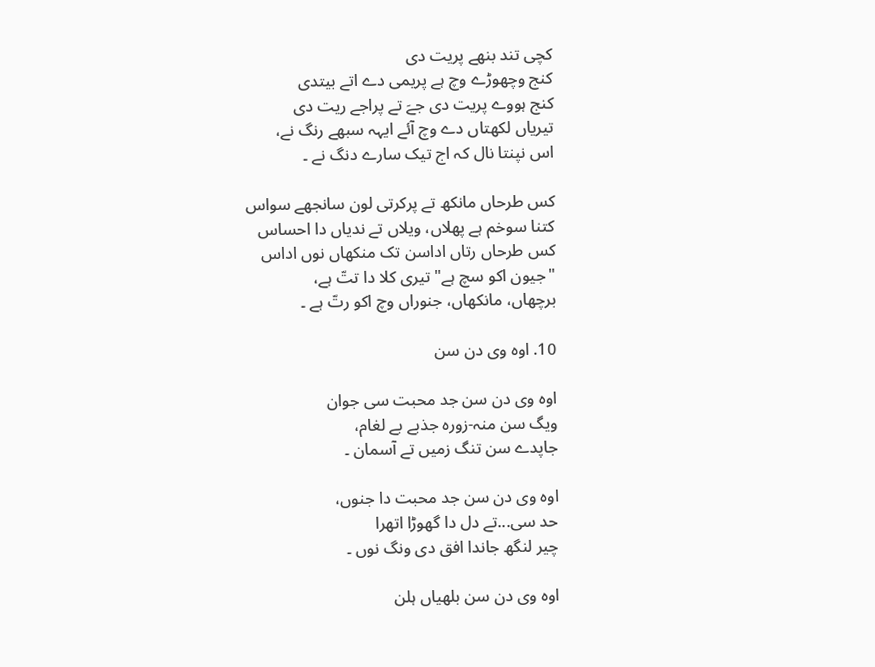کچی تند بنھے پریت دی
کنج وچھوڑے وچ ہے پریمی دے اتے بیتدی
کنج ہووے پریت دی جےَ تے پراجے ریت دی
تیریاں لکھتاں دے وچ آئے ایہہ سبھے رنگ نے،
اس نپنتا نال کہ اج تیک سارے دنگ نے ۔

کس طرحاں مانکھ تے پرکرتی لون سانجھے سواس
کتنا سوخم ہے پھلاں، ویلاں تے ندیاں دا احساس
کس طرحاں رتاں اداسن تک منکھاں نوں اداس
"جیون اکو سچ ہے" تیری کلا دا تتّ ہے،
برچھاں، مانکھاں، جنوراں وچ اکو رتّ ہے ۔

10. اوہ وی دن سن

اوہ وی دن سن جد محبت سی جوان
ویگ سن منہ-زورہ جذبے بے لغام،
جاپدے سن تنگ زمیں تے آسمان ۔

اوہ وی دن سن جد محبت دا جنوں،
حد سی...تے دل دا گھوڑا اتھرا
چیر لنگھ جاندا افق دی ونگ نوں ۔

اوہ وی دن سن بلھیاں ہلن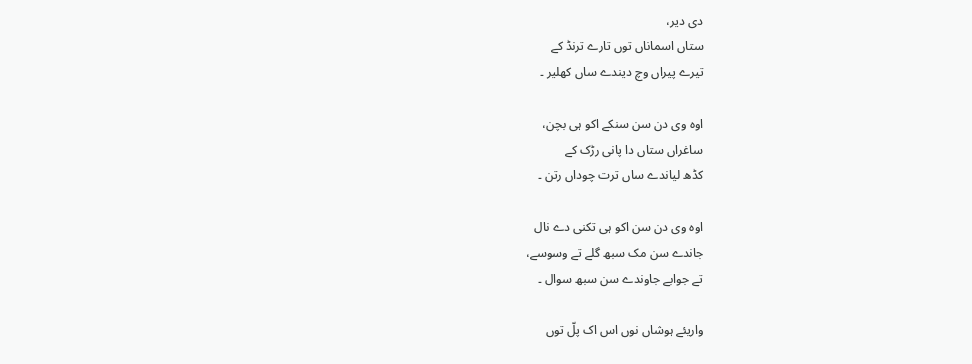دی دیر،
ستاں اسماناں توں تارے ترنڈ کے
تیرے پیراں وچ دیندے ساں کھلیر ۔

اوہ وی دن سن سنکے اکو ہی بچن،
ساغراں ستاں دا پانی رڑک کے
کڈھ لیاندے ساں ترت چوداں رتن ۔

اوہ وی دن سن اکو ہی تکنی دے نال
جاندے سن مک سبھ گلے تے وسوسے،
تے جوابے جاوندے سن سبھ سوال ۔

واریئے ہوشاں نوں اس اک پلّ توں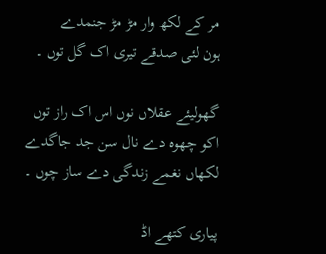مر کے لکھ وار مڑ مڑ جنمدے
ہون لئی صدقے تیری اک گل توں ۔

گھولیئے عقلاں نوں اس اک راز توں
اکو چھوہ دے نال سن جد جاگدے
لکھاں نغمے زندگی دے ساز چوں ۔

پیاری کتھے اڈ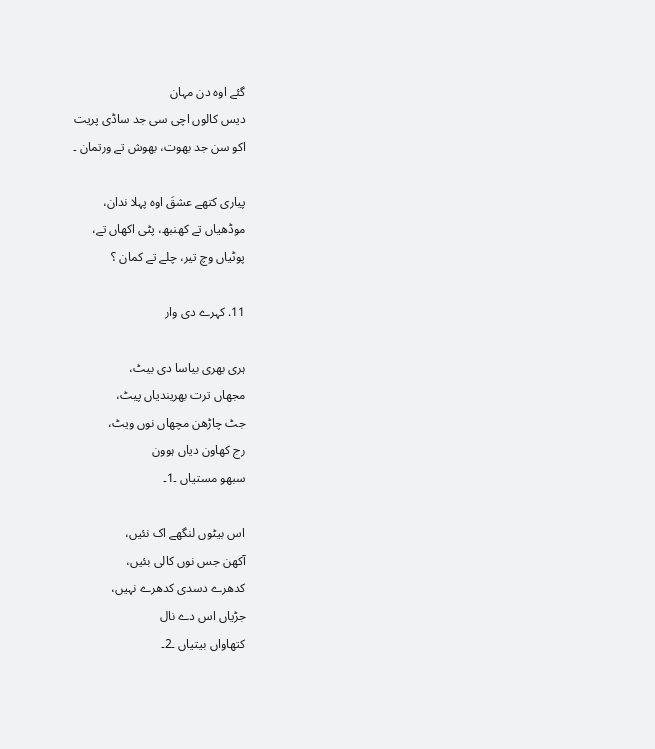گئے اوہ دن مہان
دیس کالوں اچی سی جد ساڈی پریت
اکو سن جد بھوت، بھوش تے ورتمان ۔

پیاری کتھے عشقَ اوہ پہلا ندان،
موڈھیاں تے کھنبھ، پٹی اکھاں تے،
پوٹیاں وچ تیر، چلے تے کمان ؟

11. کہرے دی وار

ہری بھری بیاسا دی بیٹ،
مجھاں ترت بھریندیاں پیٹ،
جٹ چاڑھن مچھاں نوں ویٹ،
رج کھاون دیاں ہوون
سبھو مستیاں ۔1۔

اس بیٹوں لنگھے اک نئیں،
آکھن جس نوں کالی بئیں،
کدھرے دسدی کدھرے نہیں،
جڑیاں اس دے نال
کتھاواں بیتیاں ۔2۔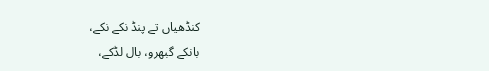کنڈھیاں تے پنڈ نکے نکے،
بانکے گبھرو، بال لڈکے،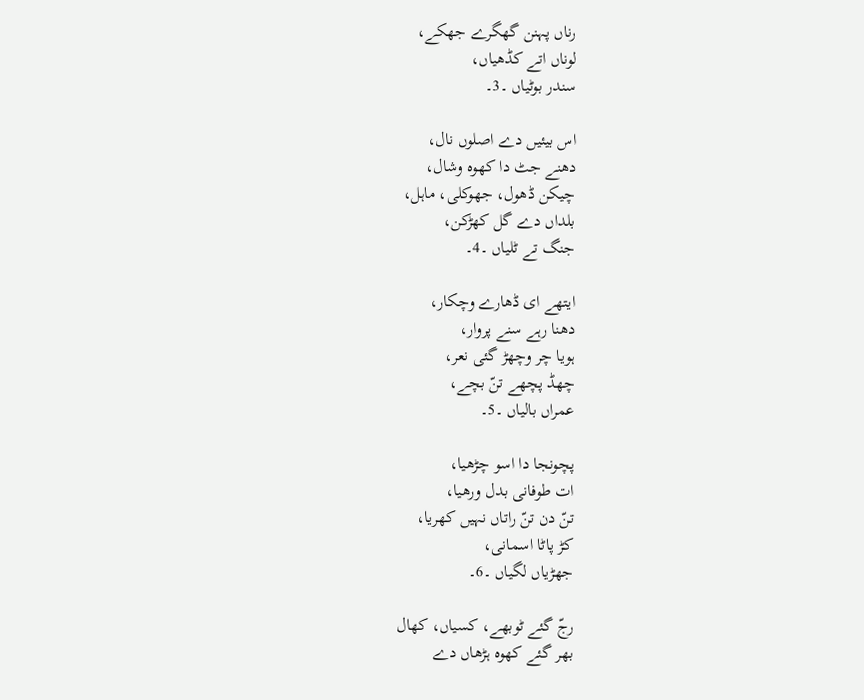رناں پہنن گھگرے جھکے،
لوناں اتے کڈھیاں،
سندر بوٹیاں ۔3۔

اس بیئیں دے اصلوں نال،
دھنے جٹ دا کھوہ وشال،
چیکن ڈھول، جھوکلی، ماہل،
بلداں دے گل کھڑکن،
جنگ تے ٹلیاں ۔4۔

ایتھے ای ڈھارے وچکار،
دھنا رہے سنے پروار،
ہویا چر وچھڑ گئی نعر،
چھڈ پچھے تنّ بچے،
عمراں بالیاں ۔5۔

پچونجا دا اسو چڑھیا،
ات طوفانی بدل ورھیا،
تنّ دن تنّ راتاں نہیں کھریا،
کڑ پاٹا اسمانی،
جھڑیاں لگیاں ۔6۔

رجّ گئے ٹوبھے، کسیاں، کھال
بھر گئے کھوہ ہڑھاں دے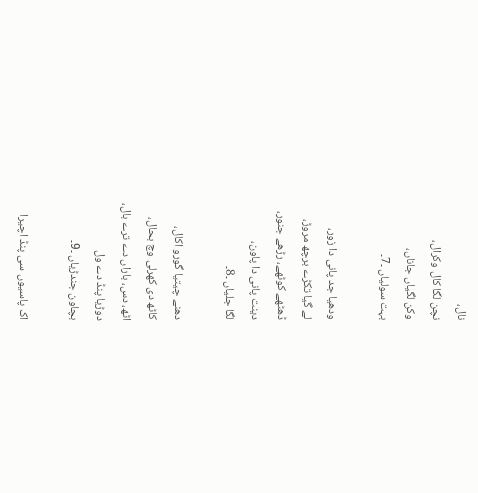نال،
نچن لگا کال وکرال،
وکن لگیاں جاناں،
بہت سولیاں ۔7۔

ودھیا جد پانی دا زور،
لے گیا تکڑے برچھ مروڑ،
ڈھٹھے کوٹھے، رڑھے جنور،
دینت پانی دا پاون،
لگا جلیاں ۔8۔

دھنے چیتیا گورو اکال،
کاٹھ دی کھرلی وچ بحال،
اٹھ، دس، باراں دے ترے بال،
دوڑیا پنڈ دے ول
بچاون جندڑیاں ۔9۔

اک پاسیوں سی پنڈ اچیرا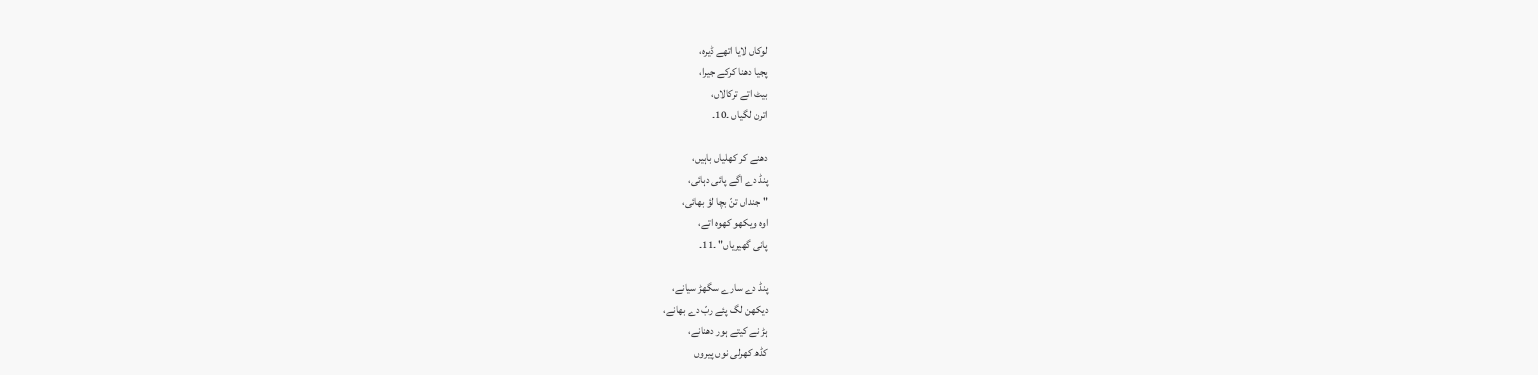لوکاں لایا اتھے ڈیرہ،
پجیا دھنا کرکے جیرا،
بیٹ اتے ترکالاں،
اترن لگیاں ۔10۔

دھنے کر کھلیاں باہیں،
پنڈ دے اگے پائی دہائی،
"جنداں تنّ بچا لؤ بھائی،
اوہ ویکھو کھوہ اتے،
پانی گھیریاں" ۔11۔

پنڈ دے سارے سگھڑ سیانے،
دیکھن لگ پئے ربّ دے بھانے،
ہڑ نے کیتے ہور دھنانے،
کڈھ کھرلی نوں پیروں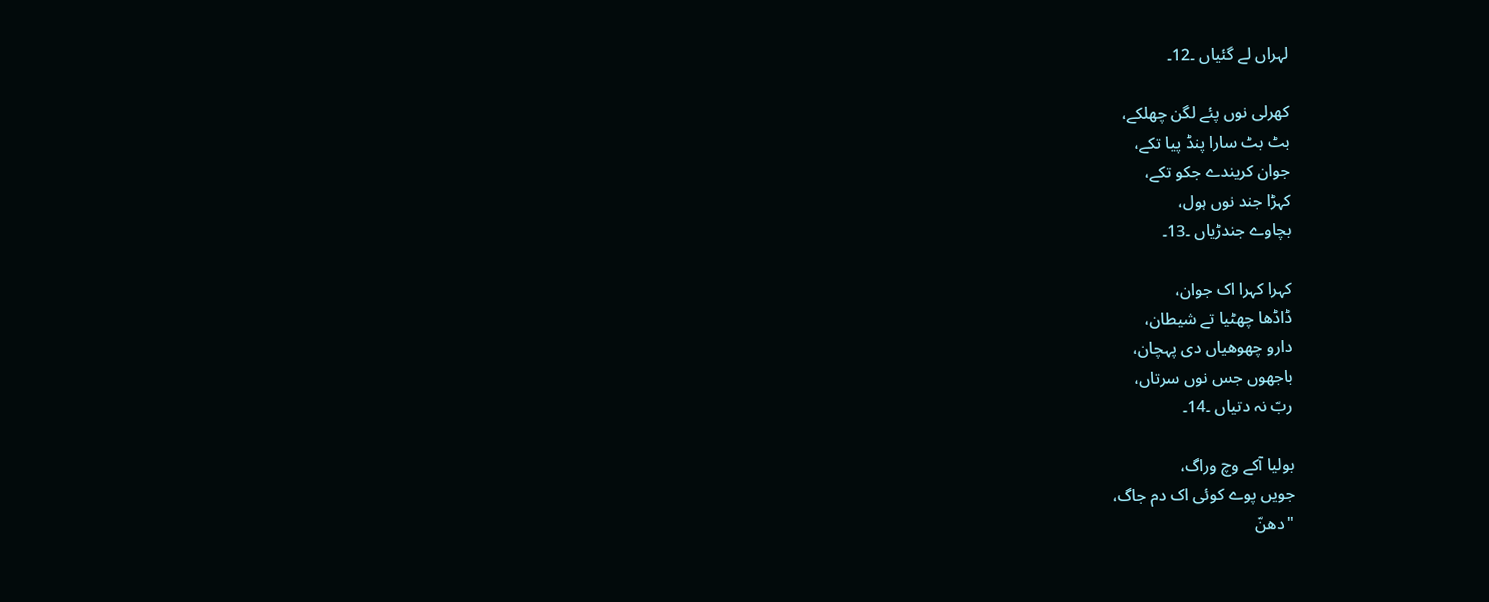لہراں لے گئیاں ۔12۔

کھرلی نوں پئے لگن چھلکے،
بٹ بٹ سارا پنڈ پیا تکے،
جوان کریندے جکو تکے،
کہڑا جند نوں ہول،
بچاوے جندڑیاں ۔13۔

کہرا کہرا اک جوان،
ڈاڈھا چھٹیا تے شیطان،
دارو چھوھیاں دی پہچان،
باجھوں جس نوں سرتاں،
ربّ نہ دتیاں ۔14۔

بولیا آکے وچ وراگ،
جویں پوے کوئی اک دم جاگ،
"دھنّ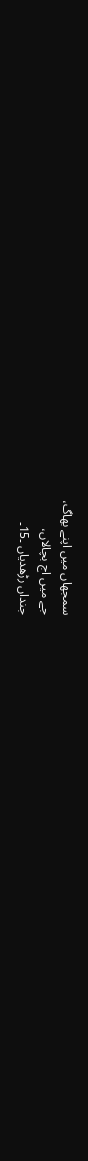سمجھاں میں اپنے بھاگ،
جے میں اج بچالاں،
جنداں رڑھدیاں ۔15۔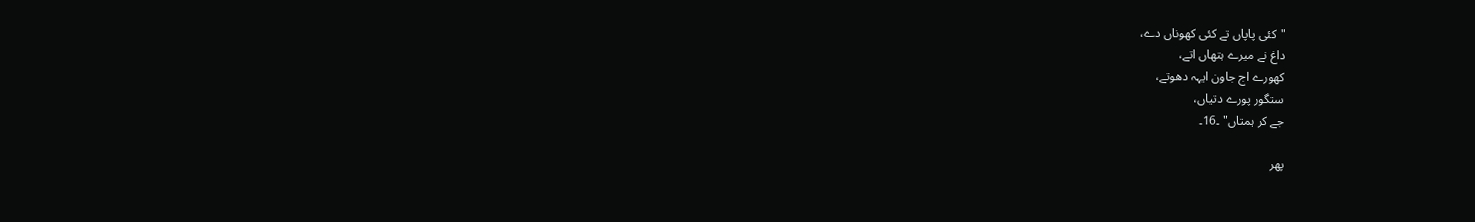"کئی پاپاں تے کئی کھوناں دے،
داغ نے میرے ہتھاں اتے،
کھورے اج جاون ایہہ دھوتے،
ستگور پورے دتیاں،
جے کر ہمتاں" ۔16۔

پھر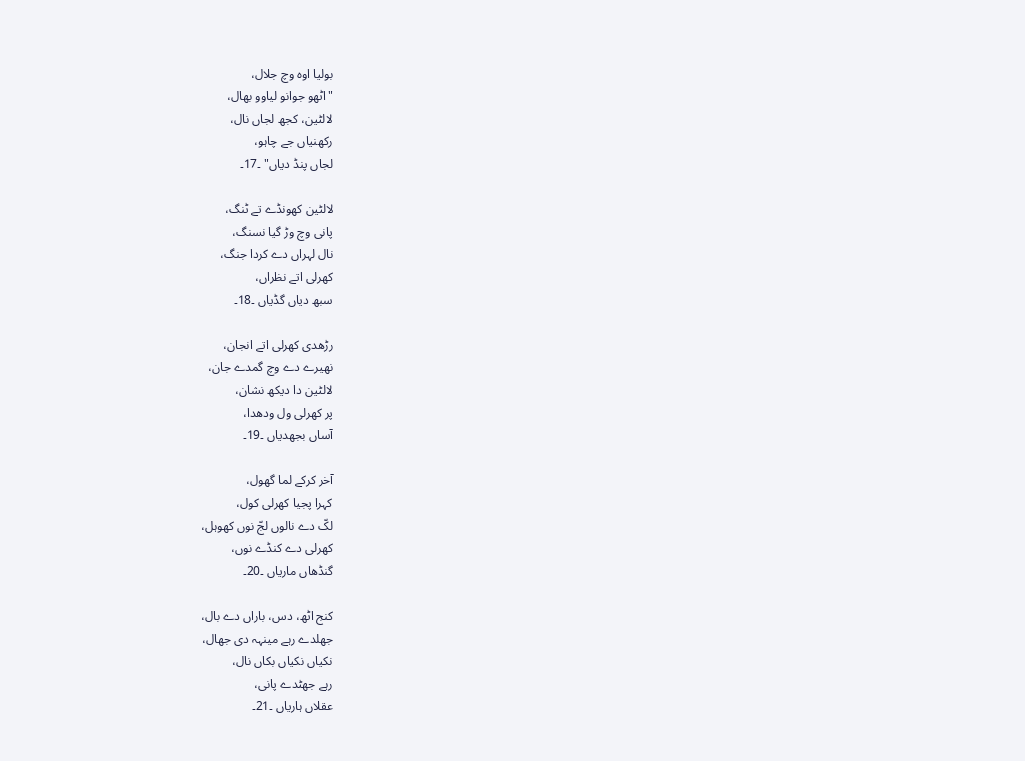بولیا اوہ وچ جلال،
"اٹھو جوانو لیاوو بھال،
لالٹین، کجھ لجاں نال،
رکھنیاں جے چاہو،
لجاں پنڈ دیاں" ۔17۔

لالٹین کھونڈے تے ٹنگ،
پانی وچ وڑ گیا نسنگ،
نال لہراں دے کردا جنگ،
کھرلی اتے نظراں،
سبھ دیاں گڈیاں ۔18۔

رڑھدی کھرلی اتے انجان،
نھیرے دے وچ گمدے جان،
لالٹین دا دیکھ نشان،
پر کھرلی ول ودھدا،
آساں بجھدیاں ۔19۔

آخر کرکے لما گھول،
کہرا پجیا کھرلی کول،
لکّ دے نالوں لجّ نوں کھوہل،
کھرلی دے کنڈے نوں،
گنڈھاں ماریاں ۔20۔

کنج اٹھ، دس، باراں دے بال،
جھلدے رہے مینہہ دی جھال،
نکیاں نکیاں بکاں نال،
رہے جھٹدے پانی،
عقلاں ہاریاں ۔21۔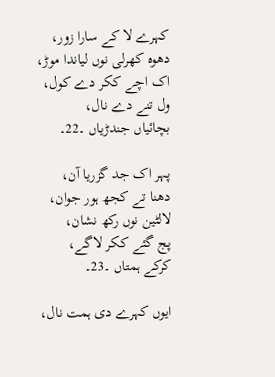کہرے لا کے سارا زور،
دھوہ کھرلی نوں لیاندا موڑ،
اک اچے ککر دے کول،
ول تنے دے نال،
بچائیاں جندڑیاں ۔22۔

پہر اک جد گزریا آن،
دھنا تے کجھ ہور جوان،
لالٹین نوں رکھ نشان،
پج گئے ککر لاگے،
کرکے ہمتاں ۔23۔

ایوں کہرے دی ہمت نال،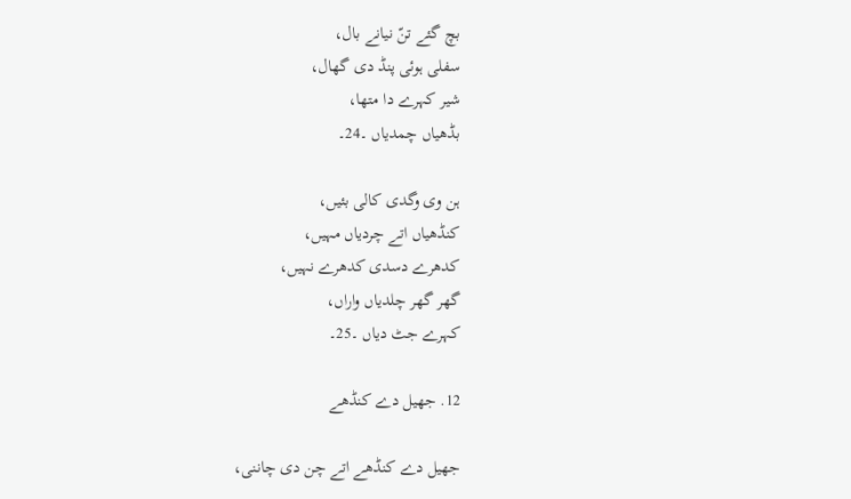بچ گئے تنّ نیانے بال،
سفلی ہوئی پنڈ دی گھال،
شیر کہرے دا متھا،
بڈھیاں چمدیاں ۔24۔

ہن وی وگدی کالی بئیں،
کنڈھیاں اتے چردیاں مہیں،
کدھرے دسدی کدھرے نہیں،
گھر گھر چلدیاں واراں،
کہرے جٹ دیاں ۔25۔

12. جھیل دے کنڈھے

جھیل دے کنڈھے اتے چن دی چاننی،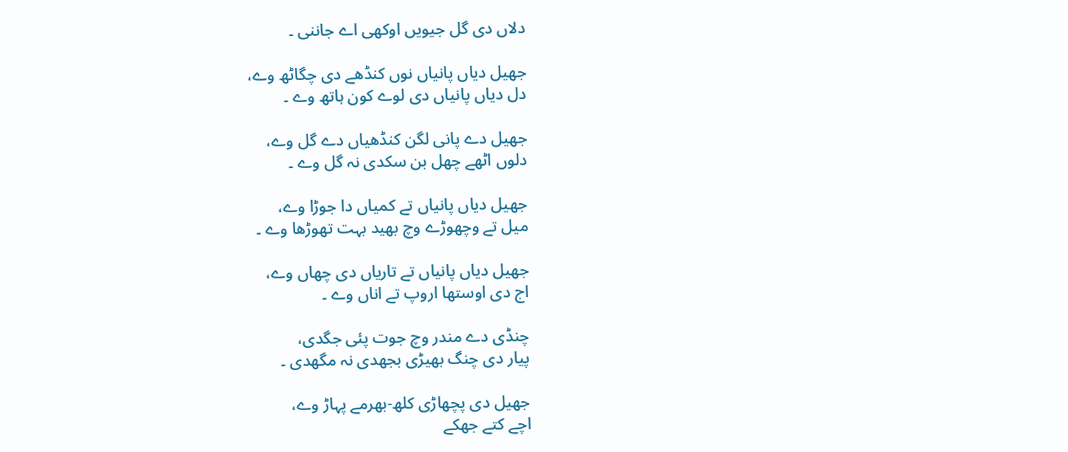دلاں دی گل جیویں اوکھی اے جاننی ۔

جھیل دیاں پانیاں نوں کنڈھے دی چگاٹھ وے،
دل دیاں پانیاں دی لوے کون ہاتھ وے ۔

جھیل دے پانی لگن کنڈھیاں دے گل وے،
دلوں اٹھے چھل بن سکدی نہ گل وے ۔

جھیل دیاں پانیاں تے کمیاں دا جوڑا وے،
میل تے وچھوڑے وچ بھید بہت تھوڑھا وے ۔

جھیل دیاں پانیاں تے تاریاں دی چھاں وے،
اج دی اوستھا اروپ تے اناں وے ۔

چنڈی دے مندر وچ جوت پئی جگدی،
پیار دی چنگ بھیڑی بجھدی نہ مگھدی ۔

جھیل دی پچھاڑی کلھ-بھرمے پہاڑ وے،
اچے کتے جھکے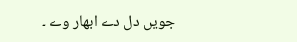جویں دل دے ابھار وے ۔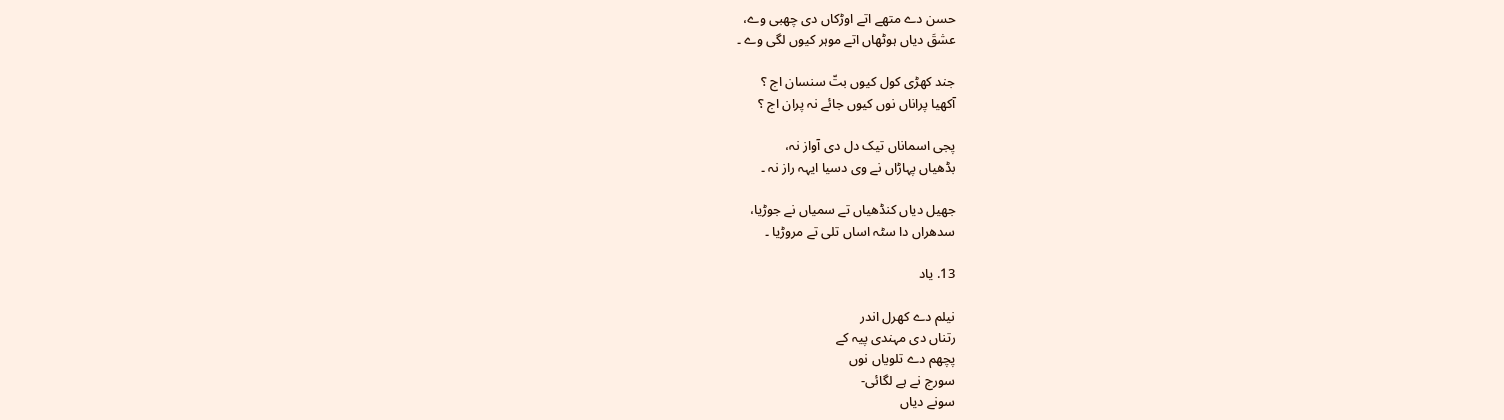حسن دے متھے اتے اوڑکاں دی چھبی وے،
عشقَ دیاں ہوٹھاں اتے موہر کیوں لگی وے ۔

جند کھڑی کول کیوں بتّ سنسان اج ؟
آکھیا پراناں نوں کیوں جائے نہ پران اج ؟

پجی اسماناں تیک دل دی آواز نہ،
بڈھیاں پہاڑاں نے وی دسیا ایہہ راز نہ ۔

جھیل دیاں کنڈھیاں تے سمیاں نے جوڑیا،
سدھراں دا سٹہ اساں تلی تے مروڑیا ۔

13. یاد

نیلم دے کھرل اندر
رتناں دی مہندی پیہ کے
پچھم دے تلویاں نوں
سورج نے ہے لگائی-
سونے دیاں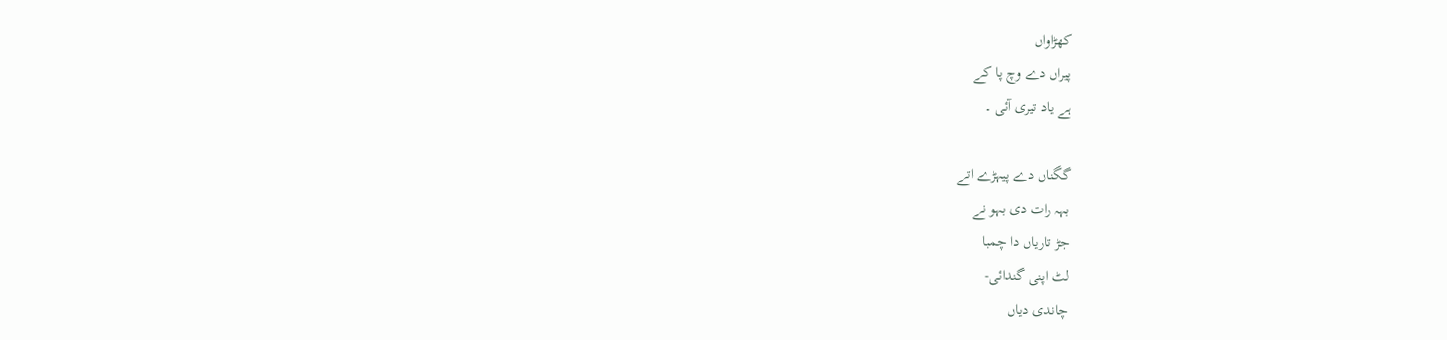کھڑاواں
پیراں دے وچ پا کے
ہے یاد تیری آئی ۔

گگناں دے پیہڑے اتے
بہہ رات دی بہو نے
جڑ تاریاں دا چمبا
لٹ اپنی گندائی-
چاندی دیاں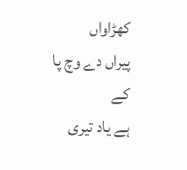کھڑاواں
پیراں دے وچ پا کے
ہے یاد تیری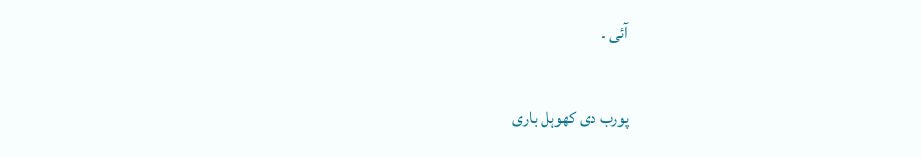آئی ۔

پورب دی کھوہل باری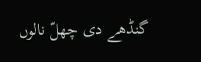گنڈھے دی چھلّ نالوں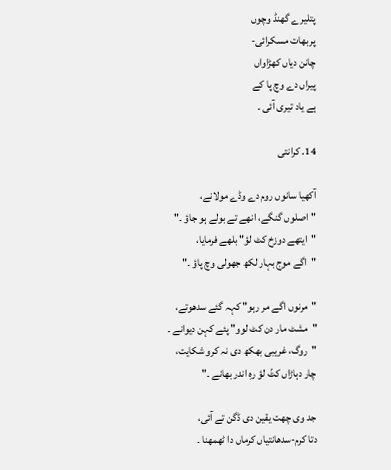پتلیرے گھنڈ وچوں
پربھات مسکرائی-
چانن دیاں کھڑاواں
پیراں دے وچ پا کے
ہے یاد تیری آئی ۔

14. کرانتی

آکھیا سانوں روم دے وڈے مولانے،
"اصلوں گنگے، انھے تے بولے ہو جاؤ ۔"
"ایتھے دوزخ کٹ لؤ" بلھے فرمایا،
"اگے موج بہار لکھ جھولی وچ پاؤ ۔"

"مرنوں اگے مر رہو" کہہ گئے سدھوتے،
"مشٹ مار دن کٹ لوو" پئے کہن دیوانے ۔
"روگ، غریبی بھکھ دی نہ کرو شکایت،
چار دہاڑاں کٹّ لؤ رہِ اندر بھانے ۔"

جد وی چھت یقین دی ڈگن تے آئی،
دتا کرم-سدھانتیاں کرماں دا ٹھمھنا ۔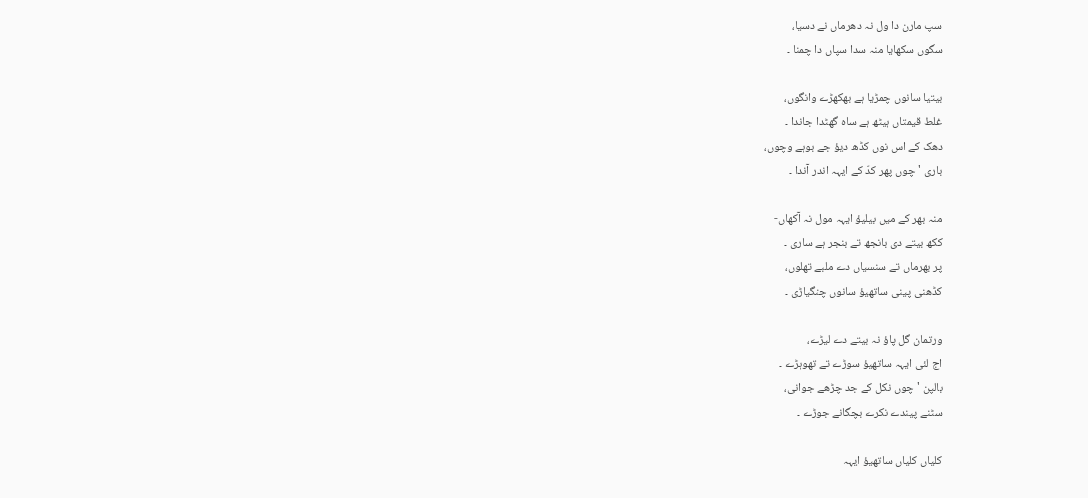سپ مارن دا ول نہ دھرماں نے دسیا،
سگوں سکھایا منہ سدا سپاں دا چمنا ۔

بیتیا سانوں چمڑیا ہے بھکھڑے وانگوں،
غلط قیمتاں ہیٹھ ہے ساہ گھٹدا جاندا ۔
دھک کے اس نوں کڈھ دیؤ جے بوہے وچوں،
باری 'چوں پھر کدّ کے ایہہ اندر آندا ۔

منہ بھر کے میں بیلیؤ ایہہ مول نہ آکھاں-
ککھ بیتے دی بانجھ تے بنجر ہے ساری ۔
پر بھرماں تے سنسیاں دے ملبے تھلوں،
کڈھنی پینی ساتھیؤ سانوں چنگیاڑی ۔

ورتمان گل پاؤ نہ بیتے دے لیڑے،
اج لئی ایہہ ساتھیؤ سوڑے تے تھوہڑے ۔
بالپن 'چوں نکل کے جد چڑھے جوانی،
سٹنے پیندے نکرے بچگانے جوڑے ۔

کلیاں کلیاں ساتھیؤ ایہہ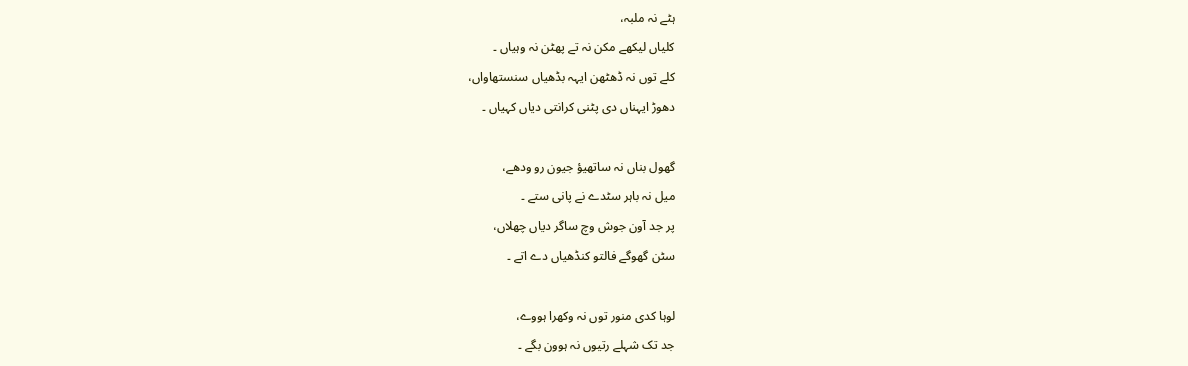ہٹے نہ ملبہ،
کلیاں لیکھے مکن نہ تے پھٹن نہ وہیاں ۔
کلے توں نہ ڈھٹھن ایہہ بڈھیاں سنستھاواں،
دھوڑ ایہناں دی پٹنی کرانتی دیاں کہیاں ۔

گھول بناں نہ ساتھیؤ جیون رو ودھے،
میل نہ باہر سٹدے نے پانی ستے ۔
پر جد آون جوش وچ ساگر دیاں چھلاں،
سٹن گھوگے فالتو کنڈھیاں دے اتے ۔

لوہا کدی منور توں نہ وکھرا ہووے،
جد تک شہلے رتیوں نہ ہوون بگے ۔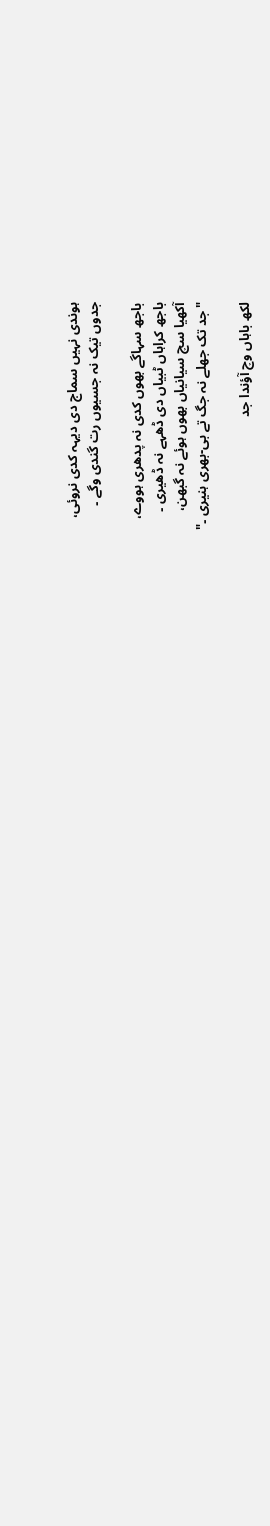ہوندی نہیں سماج دی دیہہ کدی نروئی،
جدوں تیک نہ جسیوں رت گندی وگے ۔

باجھ سہاگے بھوں کدی نہ پدھری ہووے،
باجھ کراہاں ٹبیاں دی ڈھہے نہ ڈھیری ۔
آکھیا سچ سیانیاں بھوں ہوئے نہ گبھن،
"جد تک جھلے نہ جگ تے بی-بھری ہنیری ۔"

لکھ باہاں وچ آؤندا جد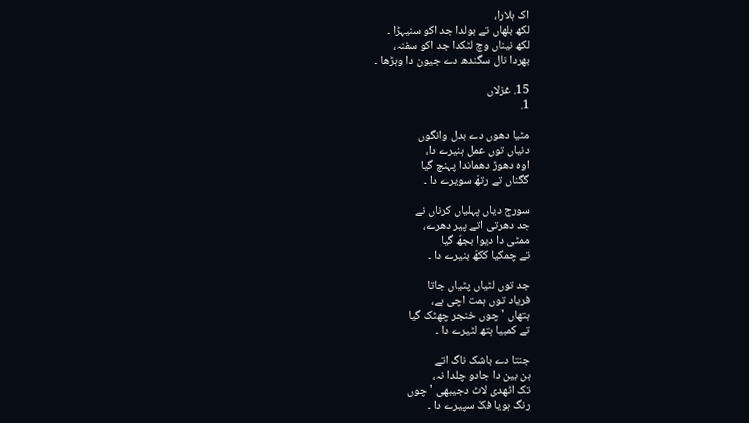اک ہلارا،
لکھ بلھاں تے بولدا جد اکو سنیہڑا ۔
لکھ نیناں وچ لٹکدا جد اکو سفنہ،
بھردا نال سگندھ دے جیون دا وہڑھا ۔

15. غزلاں
1.

مٹیا دھوں دے بدل وانگوں
دنیاں توں عمل ہنیرے دا،
اوہ دھوڑ دھماندا پہنچ گیا
گگناں تے رتھّ سویرے دا ۔

سورج دیاں پہلیاں کرناں نے
جد دھرتی اتے پیر دھرے،
ممٹی دا دیوا بجھّ گیا
تے چمکیا ککھّ بنیرے دا ۔

جد توں لٹیاں پٹیاں جاتا
فریاد توں ہمت اچی ہے،
ہتھاں 'چوں خنجر چھٹک گیا
تے کمبیا ہتھ لٹیرے دا ۔

جنتا دے باشک ناگ اتے
ہن بین دا جادو چلدا نہ،
تک اٹھدی لاٹ دجیبھی 'چوں
رنگ ہویا فکّ سپیرے دا ۔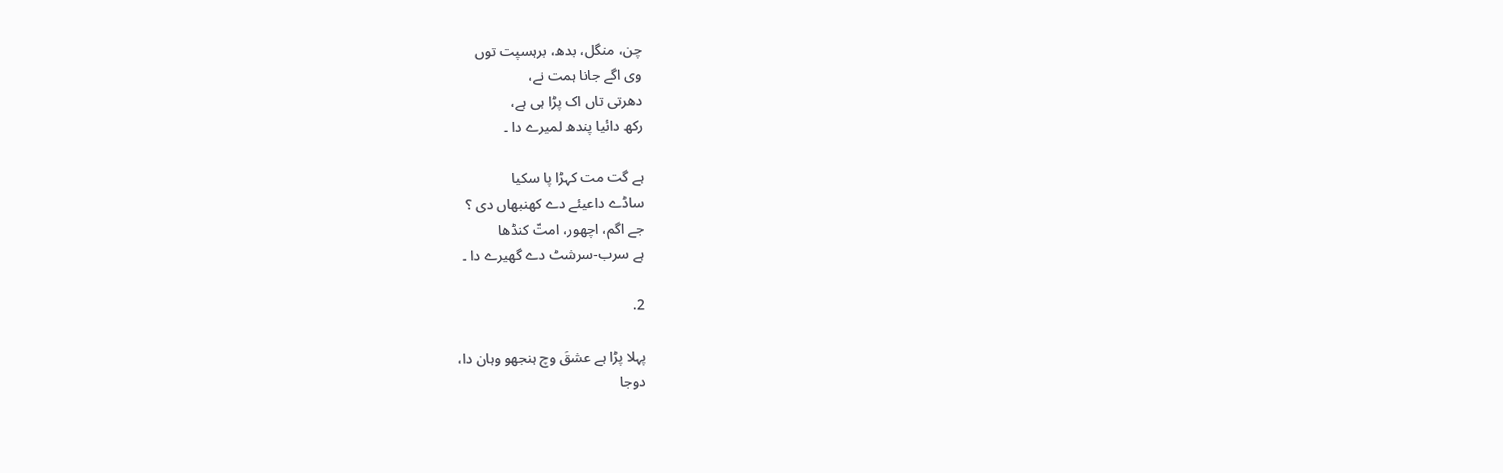چن، منگل، بدھ، برہسپت توں
وی اگے جانا ہمت نے،
دھرتی تاں اک پڑا ہی ہے،
رکھ دائیا پندھ لمیرے دا ۔

ہے گت مت کہڑا پا سکیا
ساڈے داعیئے دے کھنبھاں دی ؟
جے اگم، اچھور، امتّ کنڈھا
ہے سرب-سرشٹ دے گھیرے دا ۔

2.

پہلا پڑا ہے عشقَ وچ ہنجھو وہان دا،
دوجا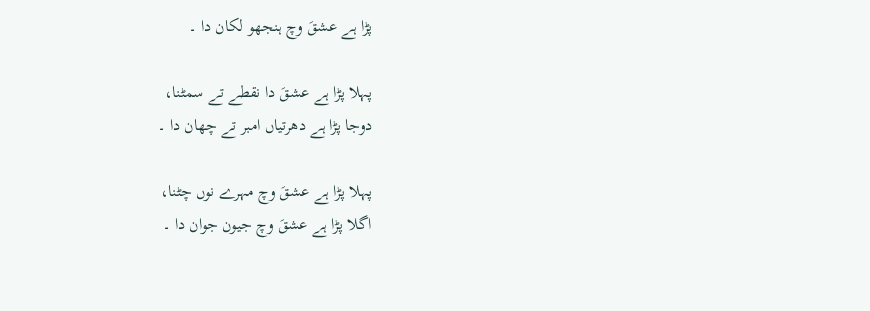پڑا ہے عشقَ وچ ہنجھو لکان دا ۔

پہلا پڑا ہے عشقَ دا نقطے تے سمٹنا،
دوجا پڑا ہے دھرتیاں امبر تے چھان دا ۔

پہلا پڑا ہے عشقَ وچ مہرے نوں چٹنا،
اگلا پڑا ہے عشقَ وچ جیون جوان دا ۔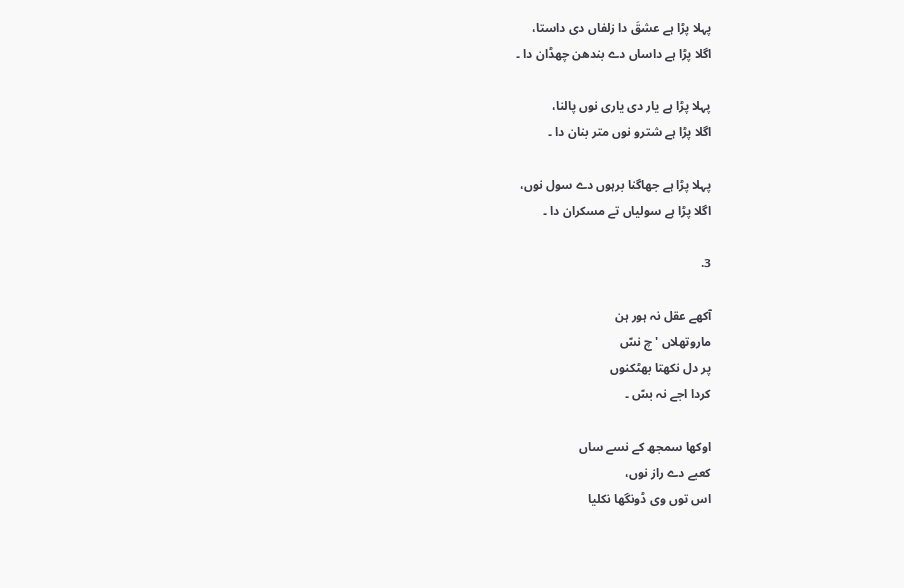پہلا پڑا ہے عشقَ دا زلفاں دی داستا،
اگلا پڑا ہے داساں دے بندھن چھڈان دا ۔

پہلا پڑا ہے یار دی یاری نوں پالنا،
اگلا پڑا ہے شترو نوں متر بنان دا ۔

پہلا پڑا ہے جھاگنا برہوں دے سول نوں،
اگلا پڑا ہے سولیاں تے مسکران دا ۔

3.

آکھے عقل نہ ہور ہن
ماروتھلاں 'چ نسّ
پر دل نکھتا بھٹکنوں
کردا اجے نہ بسّ ۔

اوکھا سمجھ کے نسے ساں
کعبے دے راز نوں،
اس توں وی ڈونگھا نکلیا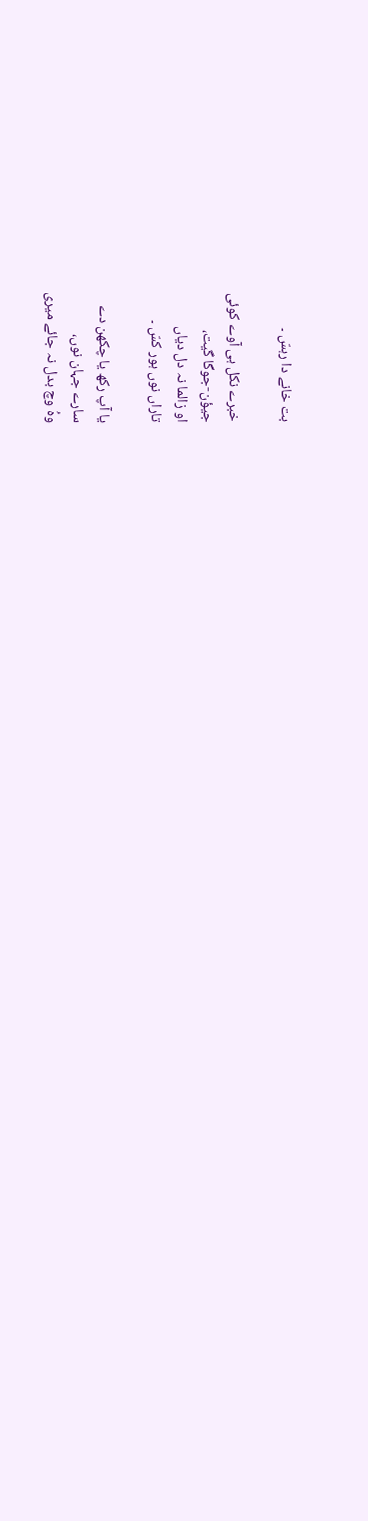بت خانے دا رہسّ ۔

خبرے نکل ہی آوے کوئی
جیؤن-جوگا گیت،
او زالما نہ دل دیاں
تاراں نوں ہور کسّ ۔

یا آپ رکھ یا چکھن دے
سارے جہان نوں،
وہُ وچ بدل نہ جائے میری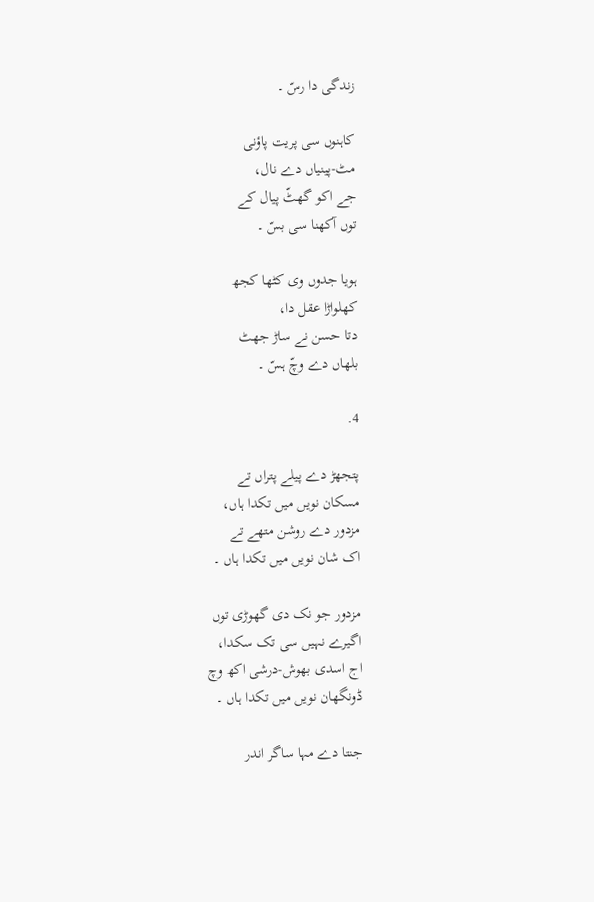زندگی دا رسّ ۔

کاہنوں سی پریت پاؤنی
مٹ-پینیاں دے نال،
جے اکو گھٹّ پیال کے
توں آکھنا سی بسّ ۔

ہویا جدوں وی کٹھا کجھ
کھلواڑا عقل دا،
دتا حسن نے ساڑ جھٹ
بلھاں دے وچّ ہسّ ۔

4.

پتجھڑ دے پیلے پتراں تے
مسکان نویں میں تکدا ہاں،
مزدور دے روشن متھے تے
اک شان نویں میں تکدا ہاں ۔

مزدور جو نک دی گھوڑی توں
اگیرے نہیں سی تک سکدا،
اج اسدی بھوش-درشی اکھ وچ
ڈونگھان نویں میں تکدا ہاں ۔

جنتا دے مہا ساگر اندر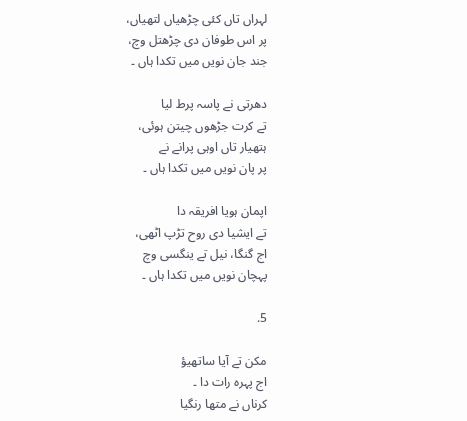لہراں تاں کئی چڑھیاں لتھیاں،
پر اس طوفان دی چڑھتل وچ،
جند جان نویں میں تکدا ہاں ۔

دھرتی نے پاسہ پرط لیا
تے کرت جڑھوں چیتن ہوئی،
ہتھیار تاں اوہی پرانے نے
پر پان نویں میں تکدا ہاں ۔

اپمان ہویا افریقہ دا
تے ایشیا دی روح تڑپ اٹھی،
اج گنگا، نیل تے ینگسی وچ
پہچان نویں میں تکدا ہاں ۔

5.

مکن تے آیا ساتھیؤ
اج پہرہ رات دا ۔
کرناں نے متھا رنگیا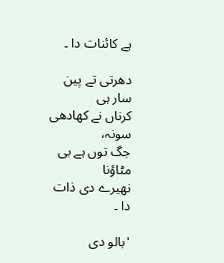ہے کائنات دا ۔

دھرتی تے پین سار ہی
کرناں نے کھادھی سونہ،
جگ توں ہے بی مٹاؤنا
نھیرے دی ذات دا ۔

'بالو دی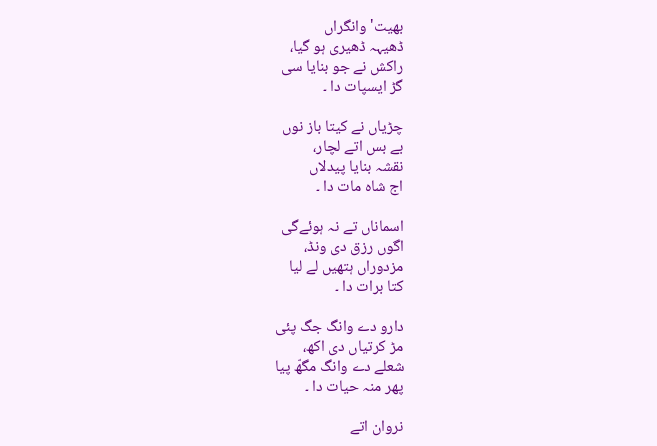بھیت' وانگراں
ڈھیہہ ڈھیری ہو گیا،
راکش نے جو بنایا سی
گڑ ایسپات دا ۔

چڑیاں نے کیتا باز نوں
بے بس اتے لچار،
نقشہ بنایا پیدلاں
اج شاہ مات دا ۔

اسماناں تے نہ ہوئےگی
اگوں رزق دی ونڈ،
مزدوراں ہتھیں لے لیا
کتا برات دا ۔

دارو دے وانگ جگ پئی
مڑ کرتیاں دی اکھ،
شعلے دے وانگ مگھّ پیا
پھر منہ حیات دا ۔

نروان اتے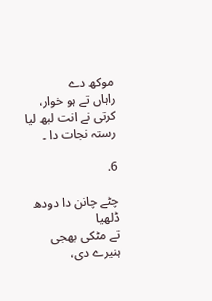موکھ دے
راہاں تے ہو خوار،
کرتی نے انت لبھ لیا
رستہ نجات دا ۔

6.

چٹے چانن دا دودھ ڈلھیا
تے مٹکی بھجی ہنیرے دی،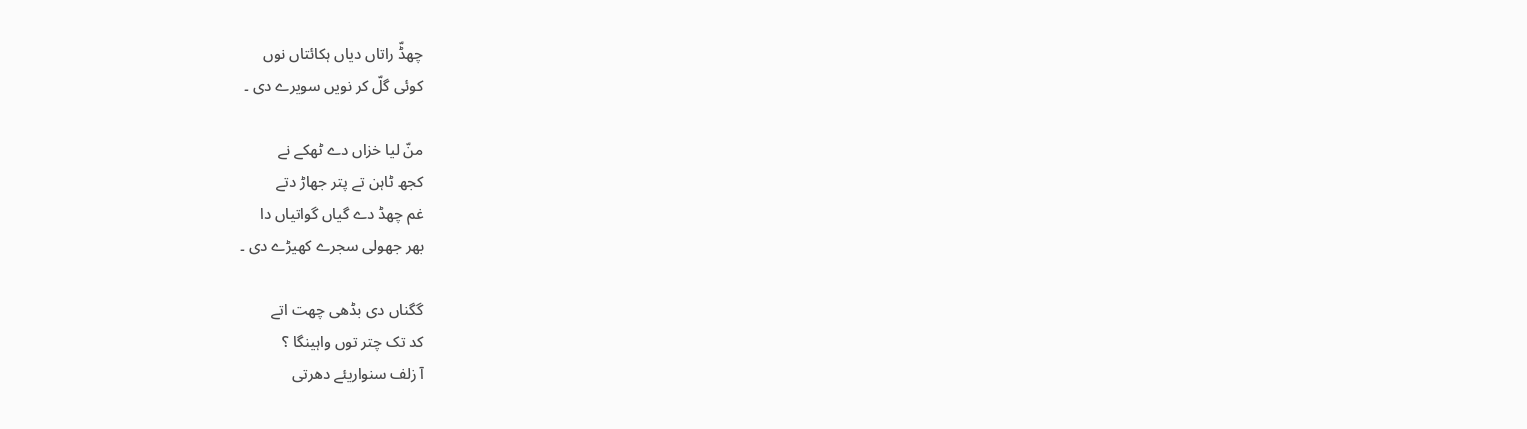چھڈّ راتاں دیاں ہکائتاں نوں
کوئی گلّ کر نویں سویرے دی ۔

منّ لیا خزاں دے ٹھکے نے
کجھ ٹاہن تے پتر جھاڑ دتے
غم چھڈ دے گیاں گواتیاں دا
بھر جھولی سجرے کھیڑے دی ۔

گگناں دی بڈھی چھت اتے
کد تک چتر توں واہینگا ؟
آ زلف سنواریئے دھرتی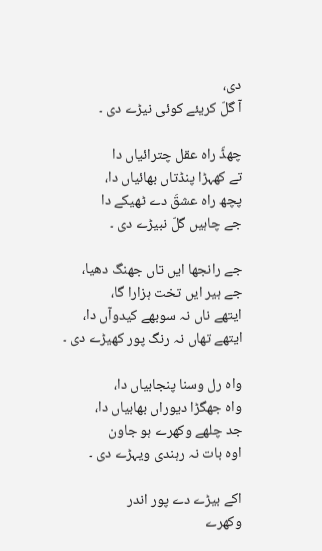دی،
آ گلّ کریئے کوئی نیڑے دی ۔

چھڈّ راہ عقل چترائیاں دا
تے کھہڑا پنڈتاں بھائیاں دا،
پچھ راہ عشقَ دے ٹھیکے دا
جے چاہیں گلّ نبیڑے دی ۔

جے رانجھا ایں تاں جھنگ دھیا،
جے ہیر ایں تخت ہزارا گا،
ایتھے ناں نہ سوبھے کیدوآں دا،
ایتھے تھاں نہ رنگ پور کھیڑے دی ۔

واہ رل وسنا پنجابیاں دا،
واہ جھگڑا دیوراں بھابیاں دا،
جد چلھے وکھرے ہو جاون
اوہ بات نہ رہندی ویہڑے دی ۔

اکے بیڑے دے پور اندر
وکھرے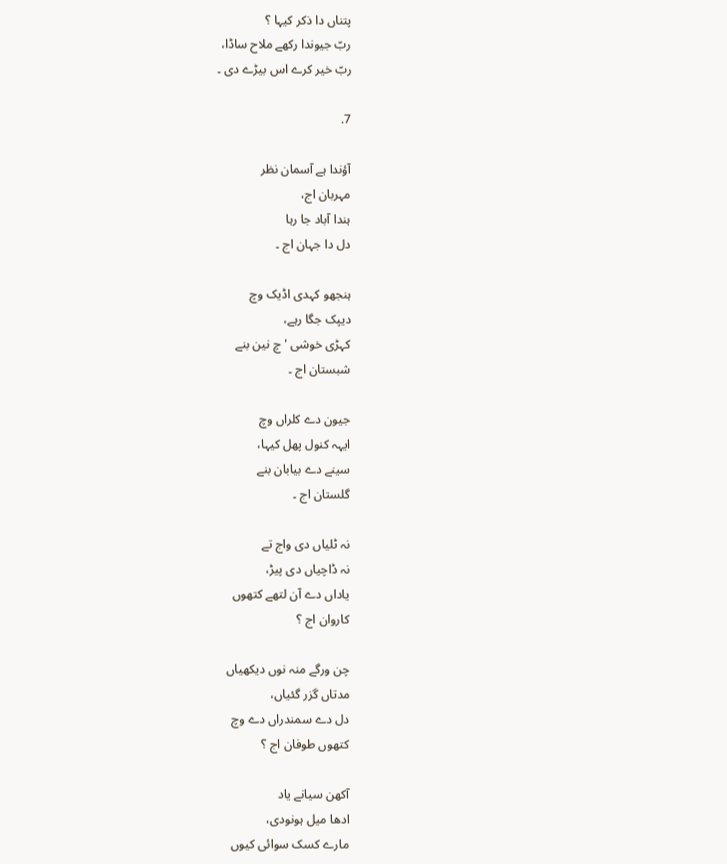پتناں دا ذکر کیہا ؟
ربّ جیوندا رکھے ملاح ساڈا،
ربّ خیر کرے اس بیڑے دی ۔

7.

آؤندا ہے آسمان نظر
مہربان اج،
ہندا آباد جا رہا
دل دا جہان اج ۔

ہنجھو کہدی اڈیک وچ
دیپک جگا رہے،
کہڑی خوشی 'چ نین بنے
شبستان اج ۔

جیون دے کلراں وچ
ایہہ کنول پھل کیہا،
سینے دے بیابان بنے
گلستان اج ۔

نہ ٹلیاں دی واج تے
نہ ڈاچیاں دی پیڑ،
یاداں دے آن لتھے کتھوں
کاروان اج ؟

چن ورگے منہ نوں دیکھیاں
مدتاں گزر گئیاں،
دل دے سمندراں دے وچ
کتھوں طوفان اج ؟

آکھن سیانے یاد
ادھا میل ہونودی،
مارے کسک سوائی کیوں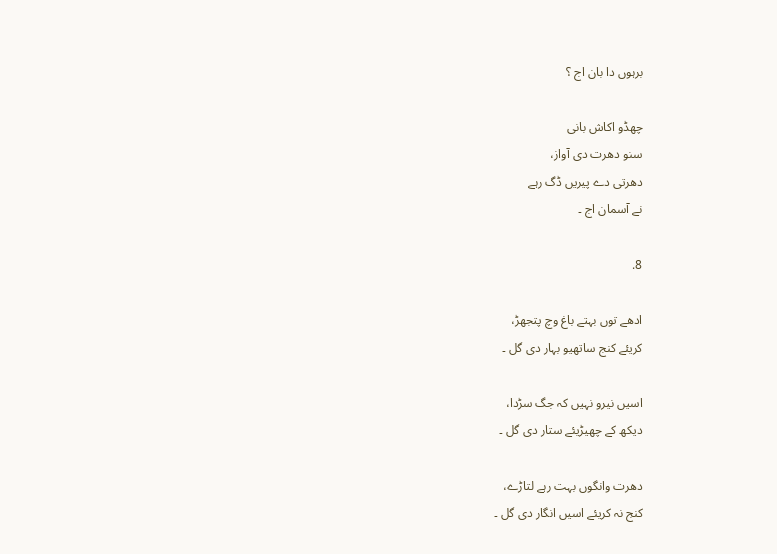برہوں دا بان اج ؟

چھڈو اکاش بانی
سنو دھرت دی آواز،
دھرتی دے پیریں ڈگ رہے
نے آسمان اج ۔

8.

ادھے توں بہتے باغ وچ پتجھڑ،
کریئے کنج ساتھیو بہار دی گل ۔

اسیں نیرو نہیں کہ جگ سڑدا،
دیکھ کے چھیڑیئے ستار دی گل ۔

دھرت وانگوں بہت رہے لتاڑے،
کنج نہ کریئے اسیں انگار دی گل ۔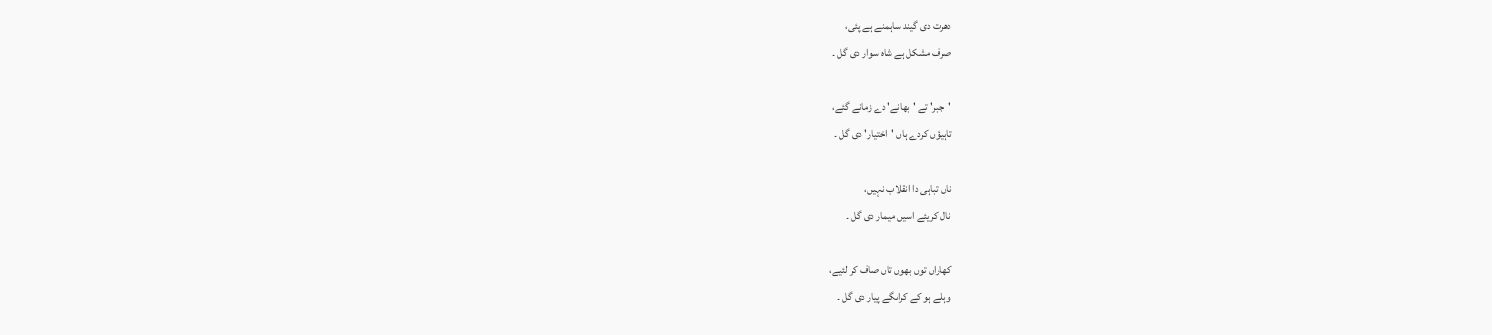دھرت دی گیند ساہمنے ہے پئی،
صرف مشکل ہے شاہ سوار دی گل ۔

'جبر' تے 'بھانے' دے زمانے گئے،
تاہیؤں کردے ہاں 'اختیار' دی گل ۔

ناں تباہی دا انقلاب نہیں،
نال کریئے اسیں میمار دی گل ۔

کھاراں توں بھوں تاں صاف کر لئیے،
وہلے ہو کے کراںگے پیار دی گل ۔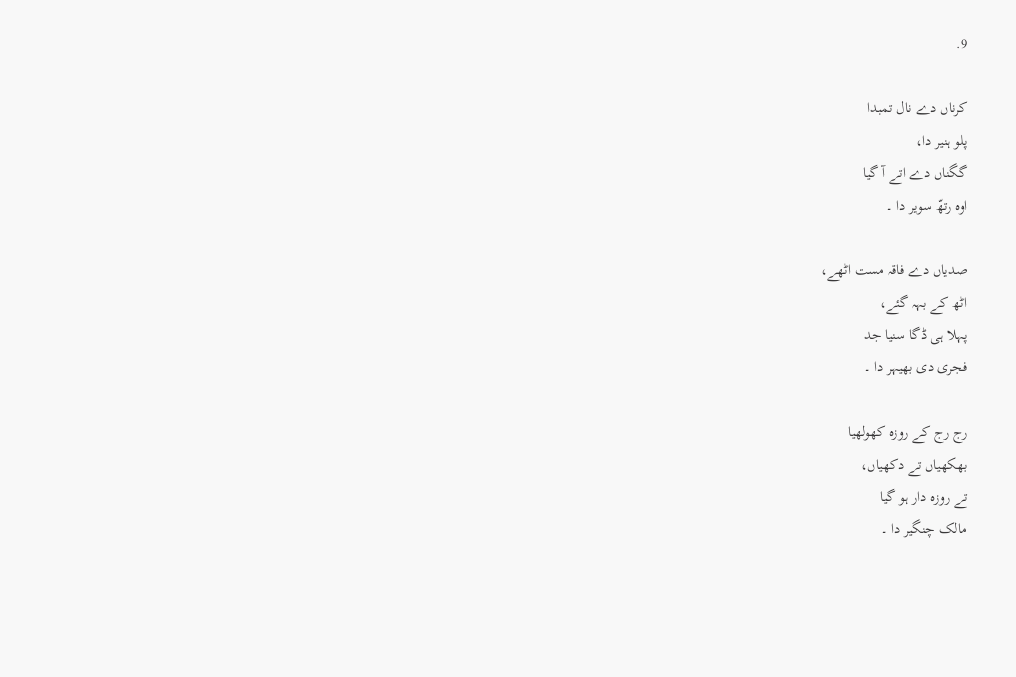9.

کرناں دے نال تمبدا
پلو ہنیر دا،
گگناں دے اتے آ گیا
اوہ رتھّ سویر دا ۔

صدیاں دے فاقہ مست اٹھے،
اٹھ کے بہہ گئے،
پہلا ہی ڈگا سنیا جد
فجری دی بھیہر دا ۔

رج رج کے روزہ کھولھیا
بھکھیاں تے دکھیاں،
تے روزہ دار ہو گیا
مالک چنگیر دا ۔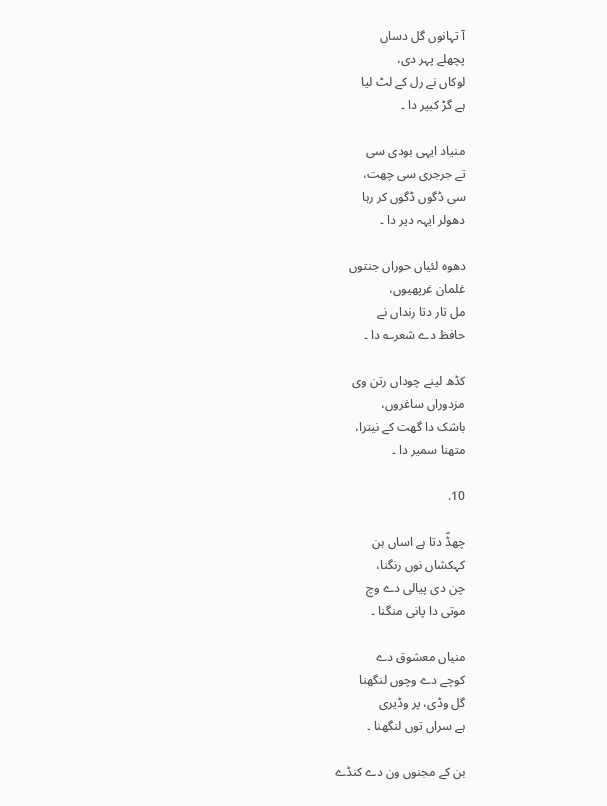آ تہانوں گل دساں
پچھلے پہر دی،
لوکاں نے رل کے لٹ لیا
ہے گڑ کبیر دا ۔

منیاد ایہی بودی سی
تے جرجری سی چھت،
سی ڈگوں ڈگوں کر رہا
دھولر ایہہ دیر دا ۔

دھوہ لئیاں حوراں جنتوں
غلمان غرپھیوں،
مل تار دتا رنداں نے
حافظ دے شعر؎ دا ۔

کڈھ لینے چوداں رتن وی
مزدوراں ساغروں،
باشک دا گھت کے نیترا،
متھنا سمیر دا ۔

10.

چھڈّ دتا ہے اساں ہن
کہکشاں نوں رنگنا،
چن دی پیالی دے وچ
موتی دا پانی منگنا ۔

منیاں معشوق دے
کوچے دے وچوں لنگھنا
گل وڈی، پر وڈیری
ہے سراں توں لنگھنا ۔

بن کے مجنوں ون دے کنڈے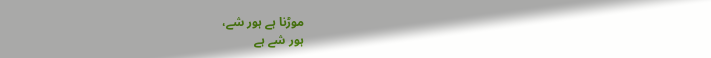موڑنا ہے ہور شے،
ہور شے ہے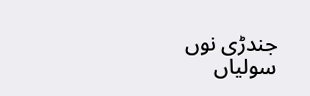جندڑی نوں
سولیاں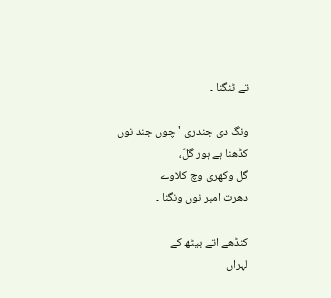تے ٹنگنا ۔

ونگ دی جندری 'چوں جند نوں
کڈھنا ہے ہور گلّ،
گل وکھری وچ کلاوے
دھرت امبر نوں ونگنا ۔

کنڈھے اتے بیٹھ کے
لہراں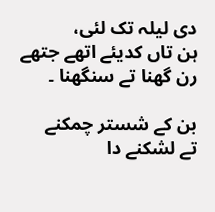دی لیلہ تک لئی،
ہن تاں کدیئے اتھے جتھے
رن گھنا تے سنگھنا ۔

بن کے شستر چمکنے
تے لشکنے دا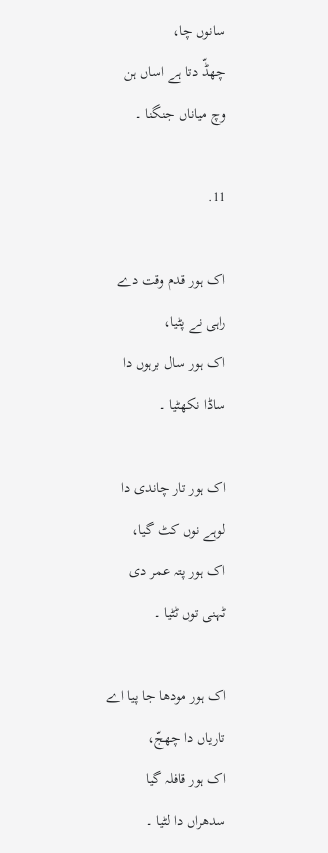سانوں چا،
چھڈّ دتا ہے اساں ہن
وچ میاناں جنگنا ۔

11.

اک ہور قدم وقت دے
راہی نے پٹیا،
اک ہور سال برہوں دا
ساڈا نکھٹیا ۔

اک ہور تار چاندی دا
لوہے نوں کٹ گیا،
اک ہور پتہ عمر دی
ٹہنی توں ٹٹیا ۔

اک ہور مودھا جا پیا اے
تاریاں دا چھجّ،
اک ہور قافلہ گیا
سدھراں دا لٹیا ۔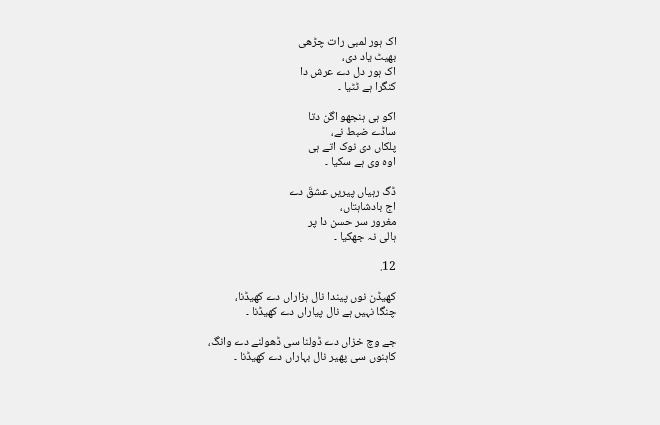اک ہور لمبی رات چڑھی
بھیٹ یاد دی،
اک ہور دل دے عرش دا
کنگرا ہے ٹٹیا ۔

اکو ہی ہنجھو اگن دتا
ساڈے ضبط نے،
پلکاں دی نوک اتے ہی
اوہ وی ہے سکیا ۔

ڈگ رہیاں پیریں عشقَ دے
اج بادشاہتاں،
مغرور سر حسن دا پر
ہالی نہ جھکیا ۔

12.

کھیڈن نوں پیندا نال ہزاراں دے کھیڈنا،
چنگا نہیں ہے نال پیاراں دے کھیڈنا ۔

جے وچ خزاں دے ڈولنا سی ڈھولنے دے وانگ،
کاہنوں سی پھیر نال بہاراں دے کھیڈنا ۔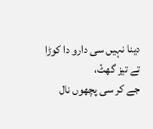دینا نہیں سی دارو دا کوڑا تے تیز گھٹّ،
جے کر سی پچھوں نال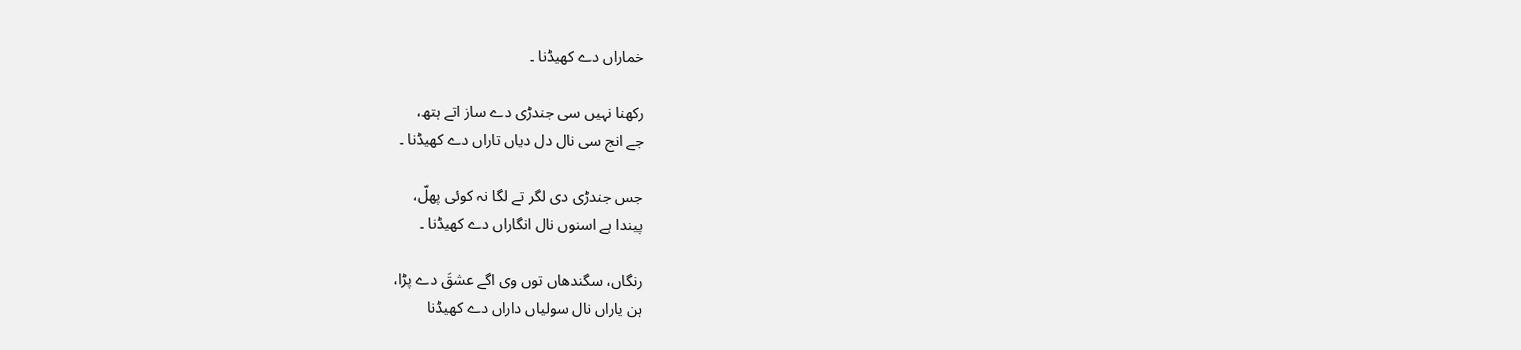خماراں دے کھیڈنا ۔

رکھنا نہیں سی جندڑی دے ساز اتے ہتھ،
جے انج سی نال دل دیاں تاراں دے کھیڈنا ۔

جس جندڑی دی لگر تے لگا نہ کوئی پھلّ،
پیندا ہے اسنوں نال انگاراں دے کھیڈنا ۔

رنگاں، سگندھاں توں وی اگے عشقَ دے پڑا،
ہن یاراں نال سولیاں داراں دے کھیڈنا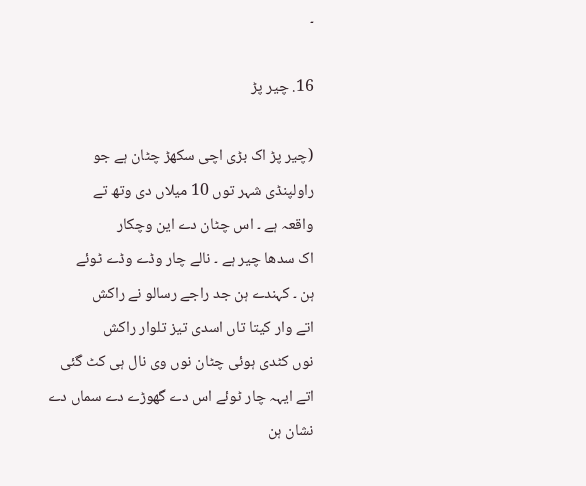۔

16. چیر پڑ

(چیر پڑ اک بڑی اچی سکھڑ چٹان ہے جو
راولپنڈی شہر توں 10 میلاں دی وتھ تے
واقعہ ہے ۔ اس چٹان دے این وچکار
اک سدھا چیر ہے ۔ نالے چار وڈے وڈے ٹوئے
ہن ۔ کہندے ہن جد راجے رسالو نے راکش
اتے وار کیتا تاں اسدی تیز تلوار راکش
نوں کٹدی ہوئی چٹان نوں وی نال ہی کٹ گئی
اتے ایہہ چار ٹوئے اس دے گھوڑے دے سماں دے
نشان ہن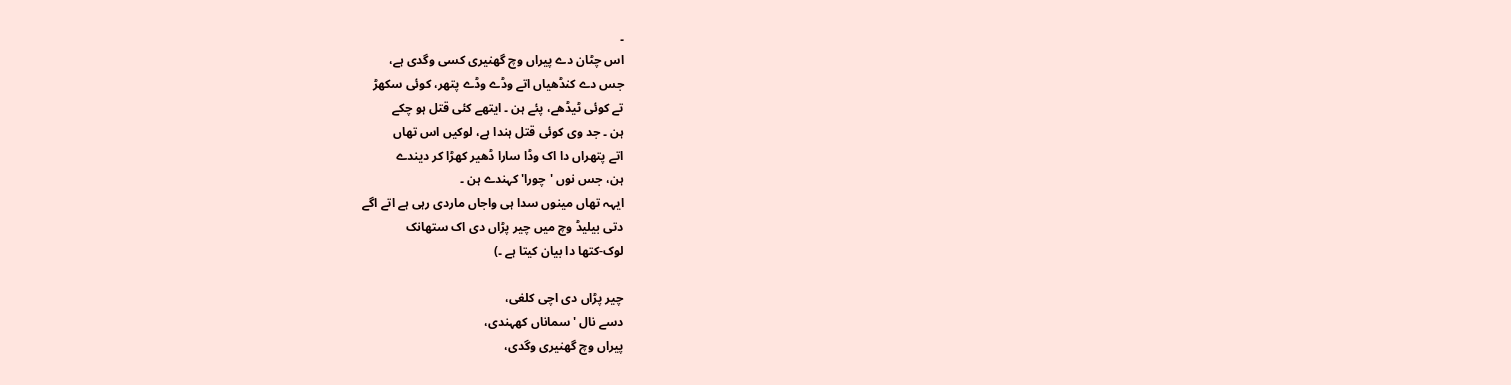۔
اس چٹان دے پیراں وچ گھنیری کسی وگدی ہے،
جس دے کنڈھیاں اتے وڈے وڈے پتھر، کوئی سکھڑ
تے کوئی ٹیڈھے، پئے ہن ۔ ایتھے کئی قتل ہو چکے
ہن ۔ جد وی کوئی قتل ہندا ہے، لوکیں اس تھاں
اتے پتھراں دا اک وڈا سارا ڈھیر کھڑا کر دیندے
ہن، جس نوں 'چورا' کہندے ہن ۔
ایہہ تھاں مینوں سدا ہی واجاں ماردی رہی ہے اتے اگے
دتی بیلیڈ وچ میں چیر پڑاں دی اک ستھانک
لوک-کتھا دا بیان کیتا ہے ۔)

چیر پڑاں دی اچی کلغی،
دسے نال 'سماناں کھہندی،
پیراں وچ گھنیری وگدی،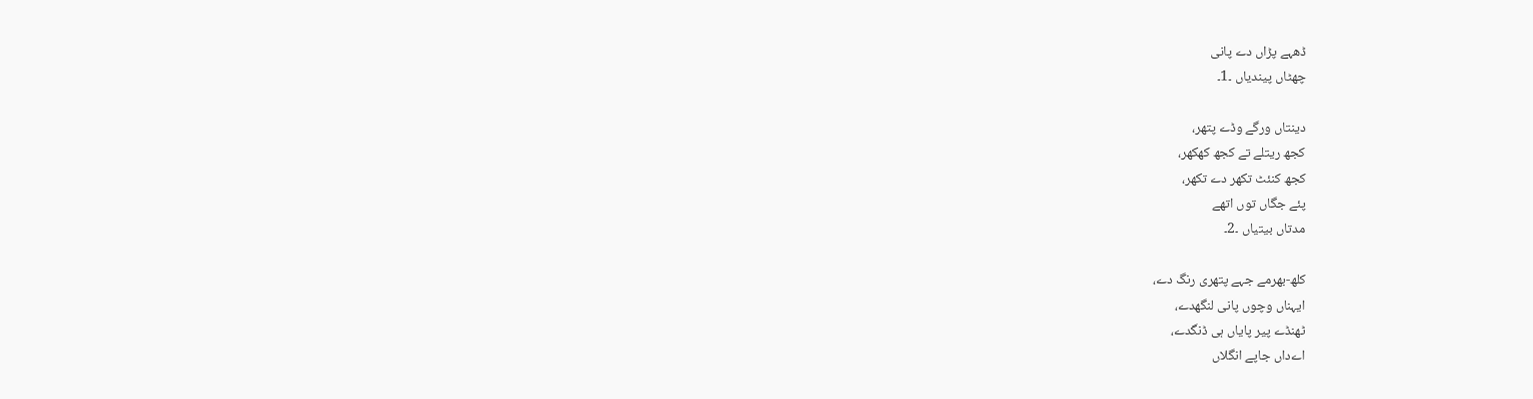ڈھہے پڑاں دے پانی
چھٹاں پیندیاں ۔1۔

دینتاں ورگے وڈے پتھر،
کجھ ریتلے تے کجھ کھکھر،
کجھ کنئٹ تکھر دے تکھر،
پئے جگاں توں اتھے
مدتاں بیتیاں ۔2۔

کلھ-بھرمے جہے پتھری رنگ دے،
ایہناں وچوں پانی لنگھدے،
ٹھنڈے پیر پایاں ہی ڈنگدے،
اےداں جاپے انگلاں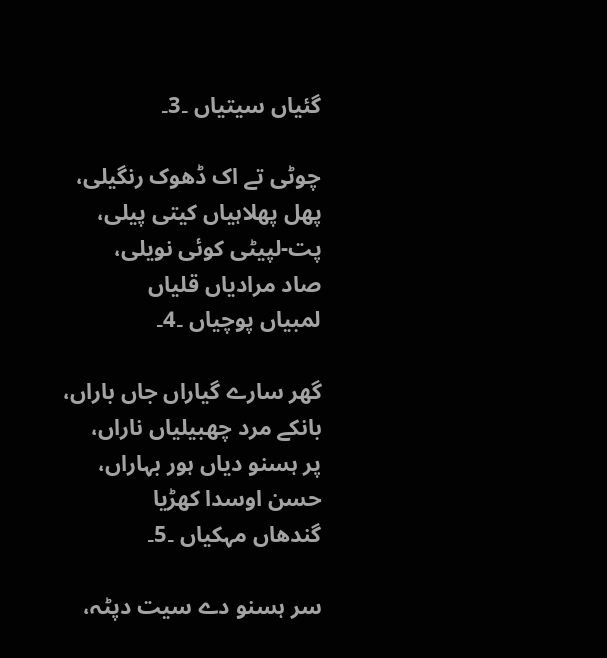گئیاں سیتیاں ۔3۔

چوٹی تے اک ڈھوک رنگیلی،
پھل پھلاہیاں کیتی پیلی،
پت-لپیٹی کوئی نویلی،
صاد مرادیاں قلیاں
لمبیاں پوچیاں ۔4۔

گھر سارے گیاراں جاں باراں،
بانکے مرد چھبیلیاں ناراں،
پر ہسنو دیاں ہور بہاراں،
حسن اوسدا کھڑیا
گندھاں مہکیاں ۔5۔

سر ہسنو دے سیت دپٹہ،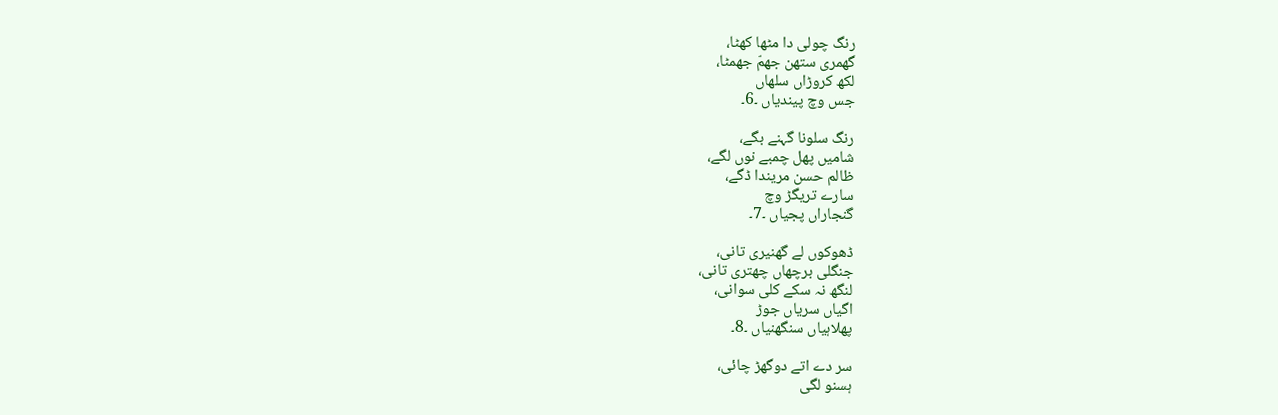رنگ چولی دا مٹھا کھٹا،
گھمری ستھن جھمّ جھمٹا،
لکھ کروڑاں سلھاں
جس وچ پیندیاں ۔6۔

رنگ سلونا گہنے بگے،
شامیں پھل چمبے نوں لگے،
ظالم حسن مریندا ڈگے،
سارے تریگڑ وچ
گنجاراں پجیاں ۔7۔

ڈھوکوں لے گھنیری تانی،
جنگلی برچھاں چھتری تانی،
لنگھ نہ سکے کلی سوانی،
اگیاں سریاں جوڑ
پھلاہیاں سنگھنیاں ۔8۔

سر دے اتے دوگھڑ چائی،
ہسنو لگی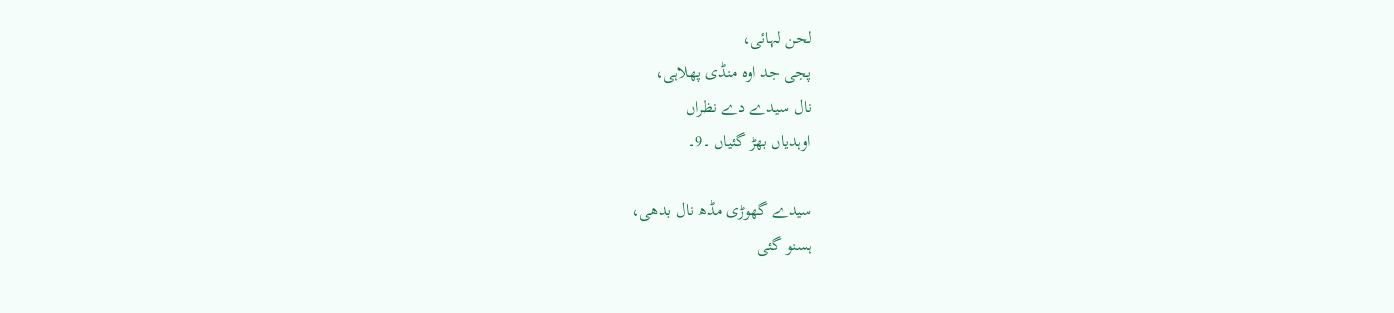لحن لہائی،
پجی جد اوہ منڈی پھلاہی،
نال سیدے دے نظراں
اوہدیاں بھڑ گئیاں ۔9۔

سیدے گھوڑی مڈھ نال بدھی،
ہسنو گئی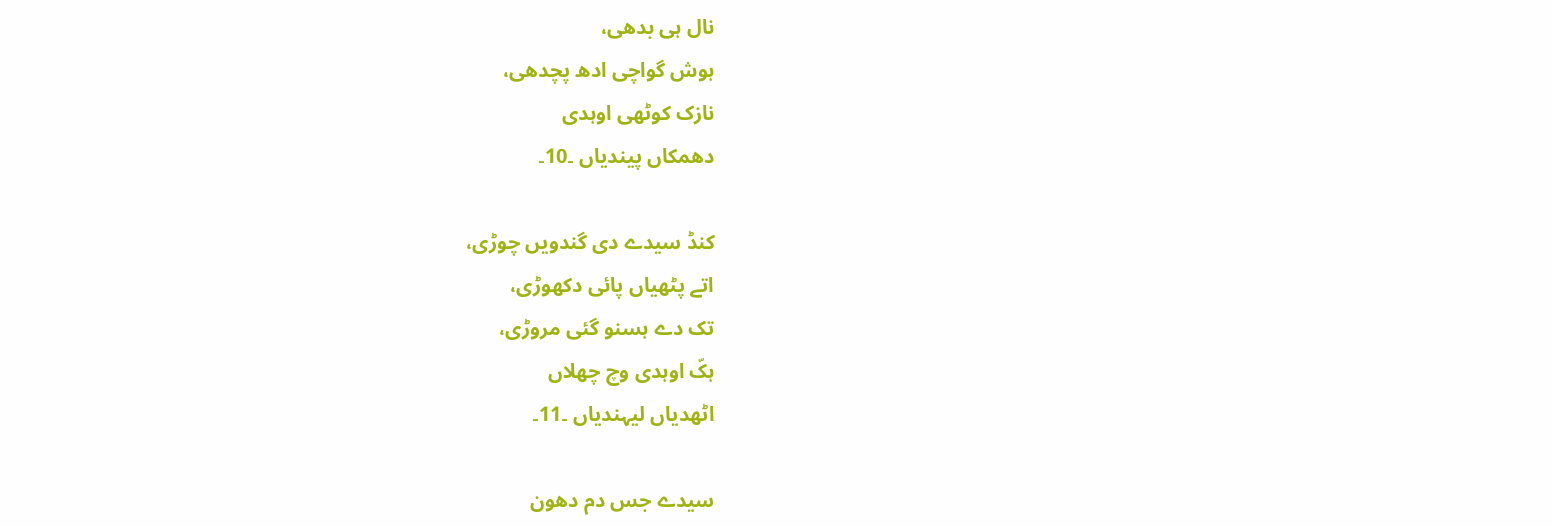نال ہی بدھی،
ہوش گواچی ادھ پچدھی،
نازک کوٹھی اوہدی
دھمکاں پیندیاں ۔10۔

کنڈ سیدے دی گندویں چوڑی،
اتے پٹھیاں پائی دکھوڑی،
تک دے ہسنو گئی مروڑی،
ہکّ اوہدی وچ چھلاں
اٹھدیاں لیہندیاں ۔11۔

سیدے جس دم دھون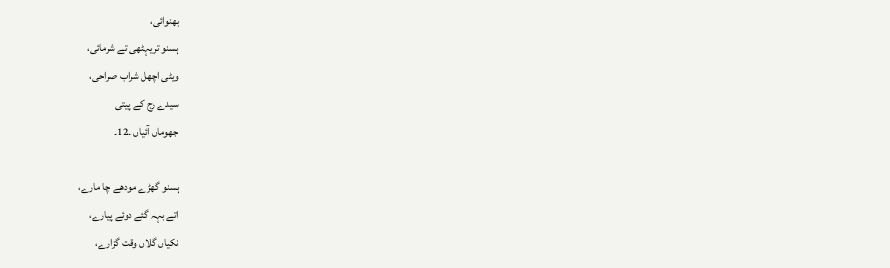بھنوائی،
ہسنو تریہٹھی تے شرمائی،
ویٹی اچھل شراب صراحی،
سیدے رج کے پیتی
جھوماں آئیاں ۔12۔

ہسنو گھڑے مودھے چا مارے،
اتے بہہ گئے دوئے پیارے،
نکیاں گلاں وقت گزارے،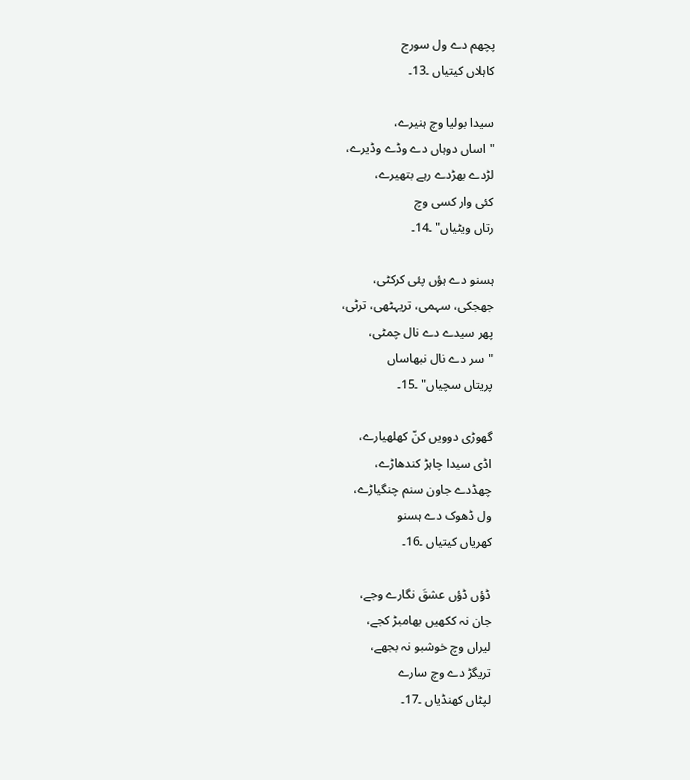پچھم دے ول سورج
کاہلاں کیتیاں ۔13۔

سیدا بولیا وچ ہنیرے،
"اساں دوہاں دے وڈے وڈیرے،
لڑدے بھڑدے رہے بتھیرے،
کئی وار کسی وچ
رتاں ویٹیاں" ۔14۔

ہسنو دے ہؤں پئی کرکٹی،
جھجکی، سہمی، تریہٹھی، ترٹی،
پھر سیدے دے نال چمٹی،
"سر دے نال نبھاساں
پریتاں سچیاں" ۔15۔

گھوڑی دوویں کنّ کھلھیارے،
اڈی سیدا چاہڑ کندھاڑے،
چھڈدے جاون سنم چنگیاڑے،
ول ڈھوک دے ہسنو
کھریاں کیتیاں ۔16۔

ڈؤں ڈؤں عشقَ نگارے وجے،
جان نہ ککھیں بھامبڑ کجے،
لیراں وچ خوشبو نہ بجھے،
تریگڑ دے وچ سارے
لپٹاں کھنڈیاں ۔17۔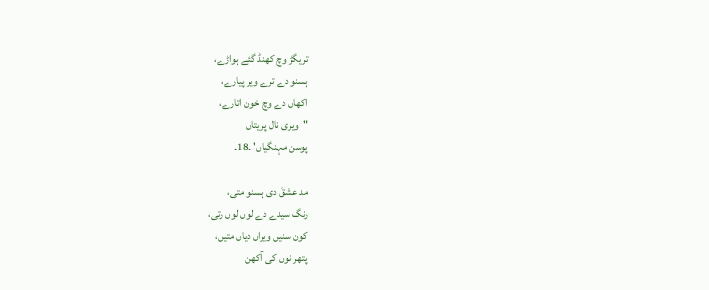تریگڑ وچ کھنڈ گئے ہواڑے،
ہسنو دے ترے ویر پیارے،
اکھاں دے وچ خون اتارے،
"ویری نال پریتاں
پوسن مہنگیاں' ۔18۔

مد عشقَ دی ہسنو متی،
رنگ سیدے دے لوں لوں رتی،
کون سنیں ویراں دیاں متیں،
پتھر نوں کی آکھن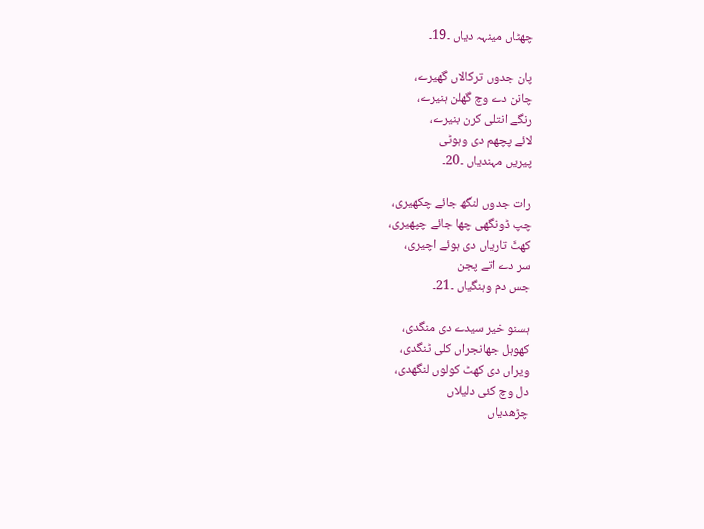چھٹاں مینہہ دیاں ۔19۔

پان جدوں ترکالاں گھیرے،
چانن دے وچ گھلن ہنیرے،
رنگے انتلی کرن بنیرے،
لائے پچھم دی وہوٹی
پیریں مہندیاں ۔20۔

رات جدوں لنگھ جائے چکھیری،
چپ ڈونگھی چھا جائے چپھیری،
کھٹّ تاریاں دی ہوئے اچیری،
سر دے اتے پجن
جس دم وہنگیاں ۔21۔

ہسنو خیر سیدے دی منگدی،
کھوہل جھانجراں کلی ٹنگدی،
ویراں دی کھٹ کولوں لنگھدی،
دل وچ کئی دلیلاں
چڑھدیاں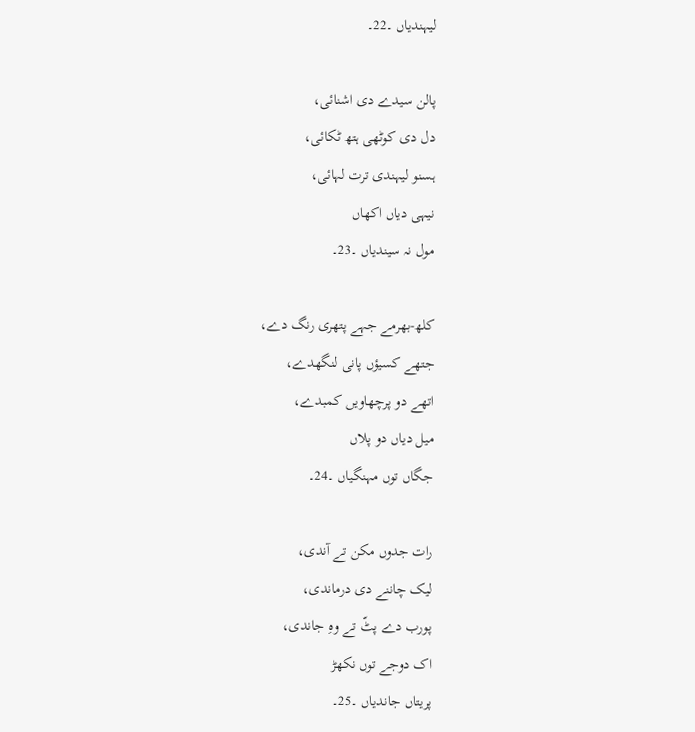لیہندیاں ۔22۔

پالن سیدے دی اشنائی،
دل دی کوٹھی ہتھ ٹکائی،
ہسنو لیہندی ترت لہائی،
نیہی دیاں اکھاں
مول نہ سیندیاں ۔23۔

کلھ-بھرمے جہے پتھری رنگ دے،
جتھے کسیؤں پانی لنگھدے،
اتھے دو پرچھاویں کمبدے،
میل دیاں دو پلاں
جگاں توں مہنگیاں ۔24۔

رات جدوں مکن تے آندی،
لیک چاننے دی درماندی،
پورب دے پٹّ تے وہِ جاندی،
اک دوجے توں نکھڑ
پریتاں جاندیاں ۔25۔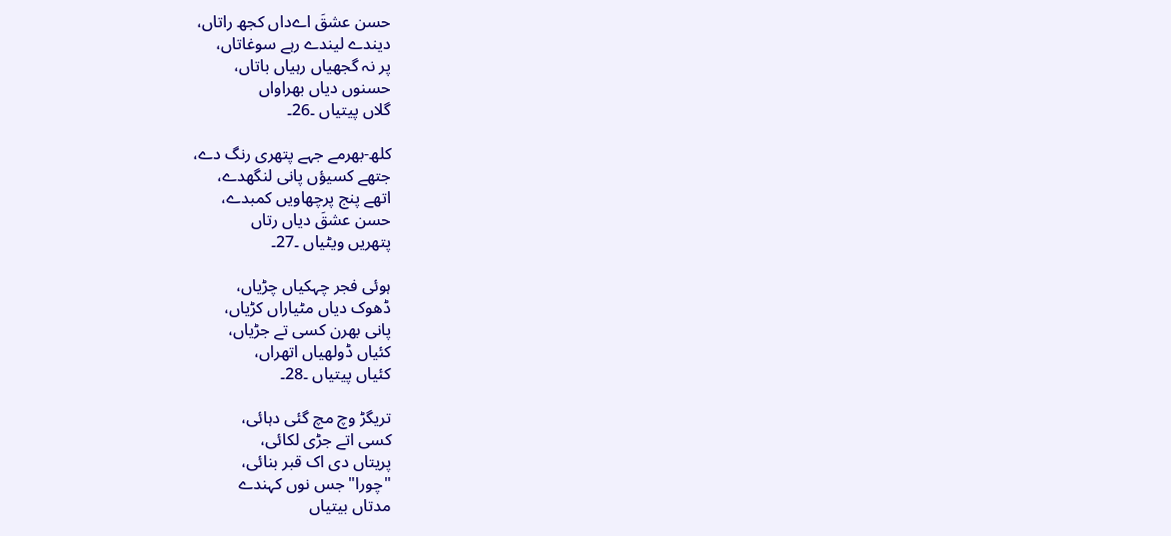حسن عشقَ اےداں کجھ راتاں،
دیندے لیندے رہے سوغاتاں،
پر نہ گجھیاں رہیاں باتاں،
حسنوں دیاں بھراواں
گلاں پیتیاں ۔26۔

کلھ-بھرمے جہے پتھری رنگ دے،
جتھے کسیؤں پانی لنگھدے،
اتھے پنج پرچھاویں کمبدے،
حسن عشقَ دیاں رتاں
پتھریں ویٹیاں ۔27۔

ہوئی فجر چہکیاں چڑیاں،
ڈھوک دیاں مٹیاراں کڑیاں،
پانی بھرن کسی تے جڑیاں،
کئیاں ڈولھیاں اتھراں،
کئیاں پیتیاں ۔28۔

تریگڑ وچ مچ گئی دہائی،
کسی اتے جڑی لکائی،
پریتاں دی اک قبر بنائی،
"چورا" جس نوں کہندے
مدتاں بیتیاں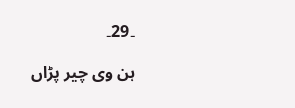۔29۔

ہن وی چیر پڑاں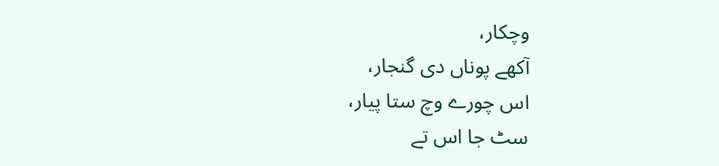وچکار،
آکھے پوناں دی گنجار،
اس چورے وچ ستا پیار،
سٹ جا اس تے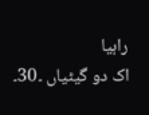راہیا
اک دو گیٹیاں ۔30۔